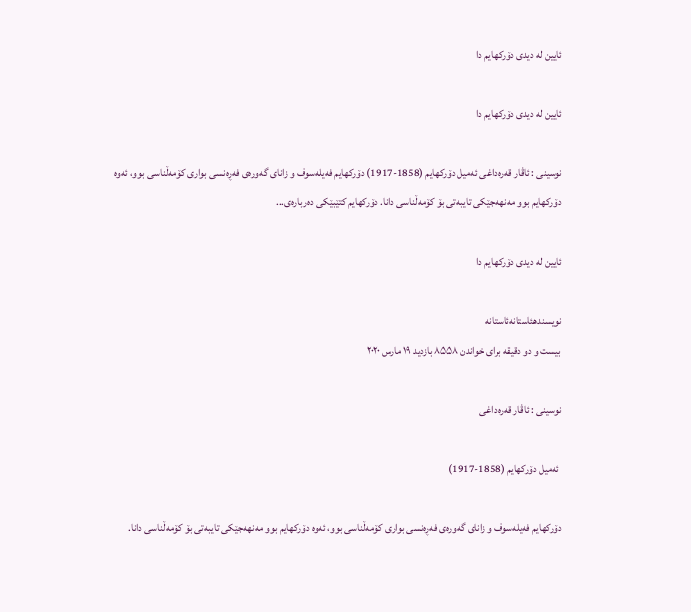ئایین لە دیدی دۆرکهایم دا

ئایین لە دیدی دۆرکهایم دا

نوسینی : ئاڤار قەرەداغی ئەمیل دۆرکهایم (1858-1917) دۆرکھایم فەیلەسوف و زانای گەورەی فەڕەنسی بواری کۆمەڵناسی بوو، ئەوە دۆرکھایم بوو مەنھەجێکی تایبەتی بۆ کۆمەڵناسی دانا. دۆرکھایم کتێبێکی دەربارەی...

ئایین لە دیدی دۆرکهایم دا

نویسندهئاستانەئاستانە
بیست و دو دقیقه برای خواندن ۸۵۵۸ بازدید ۱۹ مارس ۲۰۲۰

نوسینی : ئاڤار قەرەداغی

 ئەمیل دۆرکهایم (1858-1917)

دۆرکھایم فەیلەسوف و زانای گەورەی فەڕەنسی بواری کۆمەڵناسی بوو، ئەوە دۆرکھایم بوو مەنھەجێکی تایبەتی بۆ کۆمەڵناسی دانا.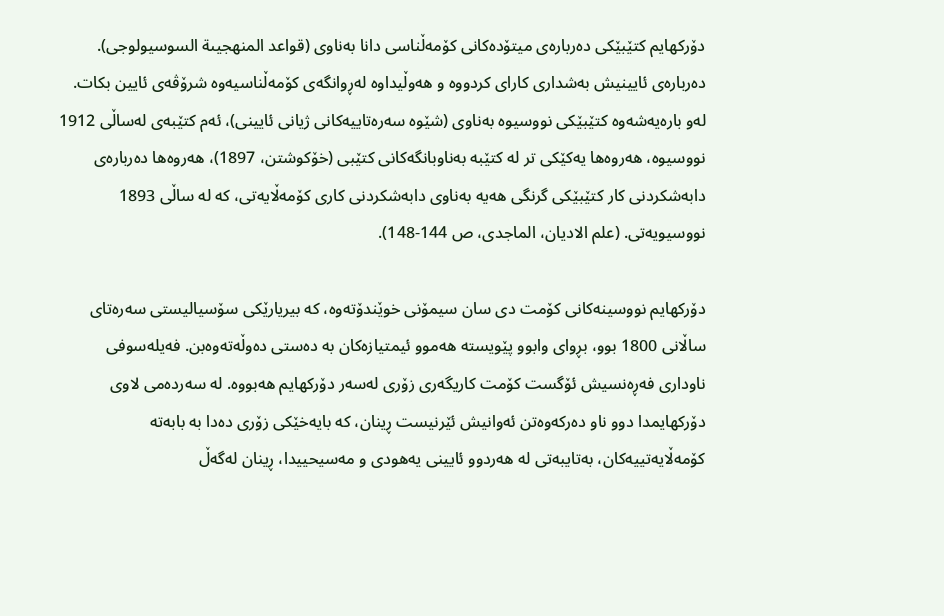دۆرکھایم کتێبێکی دەربارەی میتۆدەکانی کۆمەڵناسی دانا بەناوی (قواعد المنھجیىة السوسیولوجی). دەربارەی ئایینیش بەشداری کارای کردووە و ھەوڵیداوە لەڕوانگەی کۆمەڵناسیەوە شرۆڤەی ئایین بکات. لەو بارەیەشەوە کتێبێکی نووسیوە بەناوی (شێوە سەرەتاییەکانی ژیانی ئایینی)، ئەم کتێبەی لەساڵی 1912 نووسیوە، ھەروەھا یەکێکی تر لە کتێبە بەناوبانگەکانی کتێبی (خۆکوشتن، 1897)، ھەروەھا دەربارەی دابەشکردنی کار کتێبێکی گرنگی ھەیە بەناوی دابەشکردنی کاری کۆمەڵایەتی، کە لە ساڵی 1893 نووسیویەتی. (علم الادیان، الماجدی، ص 144-148).

دۆرکھایم نووسینەکانی کۆمت دی سان سیمۆنی خوێندۆتەوە، کە بیریارێکی سۆسیالیستی سەرەتای ساڵانی 1800 بوو، بڕوای وابوو پێویستە ھەموو ئیمتیازەکان بە دەستی دەوڵەتەوەبن. فەیلەسوفی ناوداری فەڕەنسیش ئۆگست کۆمت کاریگەری زۆری لەسەر دۆرکھایم ھەبووە. لە سەردەمی لاوی دۆرکھایمدا دوو ناو دەرکەوەتن ئەوانیش ئێرنیست ڕینان، کە بایەخێکی زۆری دەدا بە بابەتە کۆمەڵایەتییەکان، بەتایبەتی لە ھەردوو ئایینی یەھودی و مەسیحییدا، ڕینان لەگەڵ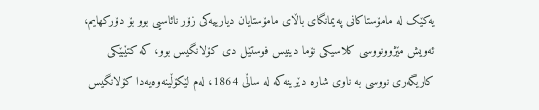یەکێک لە مامۆستاکانی پەیمانگای باڵای مامۆستایان دیارییەکی زۆر نائاسیی بوو بۆ دۆرکھایم، ئەویش مێژوونووسی کلاسیکی نۆما دینیس فوستێل دی کۆلانگیس بوو، کە کتێبێکی کاریگەری نووسی بە ناوی شارە دێرینەکە لە ساڵی 1864، لەم لێکۆڵینەوەیەدا کۆلانگیس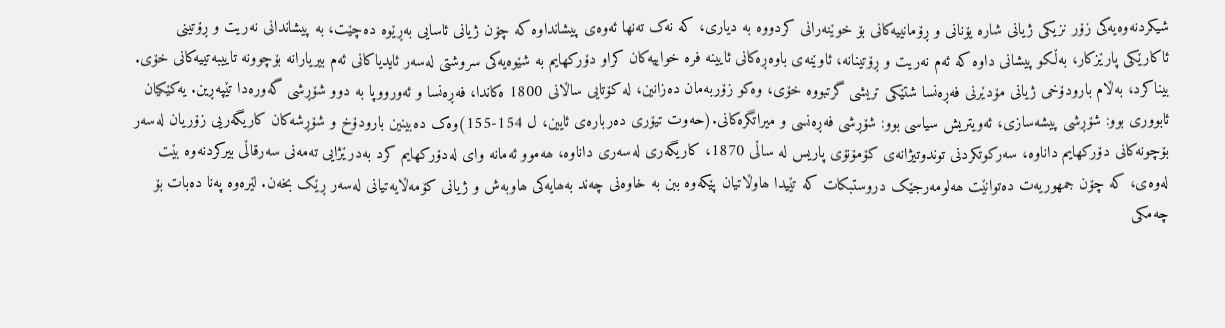شیکردنەوەیەکی زۆر نزیکی ژیانی شارە یۆنانی و ڕۆمانییەکانی بۆ خوێنەرانی کردووە بە دیاری، کە نەک تەنھا ئەوەی پیشانداوە کە چۆن ژیانی ئاسایی بەڕێوە دەچێت، بە پیشاندانی نەریت و ڕۆتینی ئاکارێکی پارێزکار، بەڵکو پیشانی داوە کە ئەم نەریت و ڕۆتینانە، ئاوێنەی باوەڕەکانی ئایینە فرە خواییەکان کراو دۆرکھایم بە شێوەیەکی سروشتی لەسەر ئایدیاکانی ئەم بیریارانە بۆچوونە تاییبەتییەکانی خۆی. بیناکرد، بەڵام بارودۆخی ژیانی مۆدێرنی فەڕەنسا شتێکی تریشی گرتبووە خۆی، وەکو زۆربەمان دەزانین، لە کۆتایی ساڵانی 1800 ەکاندا، فەڕەنسا و ئەورووپا بە دوو شۆڕشی گەورەدا تێپەڕین. یەکێکیان ئابووری بوو: شۆڕشی پیشەسازی، ئەویتریش سیاسی بوو: شۆڕشی فەڕەنسی و میراتگرەکانی.(حەوت تیۆری دەربارەی ئایین، ل 154-155)وەک دەبینین بارودۆخ و شۆڕشەکان کاریگەریی زۆریان لەسەر بۆچونەکانی دۆرکھایم داناوە، سەرکوتکردنی توندوتیژانەی کۆمۆنۆی پاریس لە ساڵی 1870، کاریگەری لەسەری داناوە، ھەموو ئەمانە وای لەدۆرکھایم کرد بەدرێژایی تەمەنی سەرقاڵی بیرکردنەوە بێت لەوەی، کە چۆن جمھوریەت دەتوانێت ھەلومەرجێک دروستبکات کە تێیدا ھاوڵاتیان پێکەوە ببن بە خاوەنی چەند بەھایەکی ھاوبەش و ژیانی کۆمەڵایەتیانی لەسەر ڕێک بخەن. لێرەوە پەنا دەبات بۆ چەمکی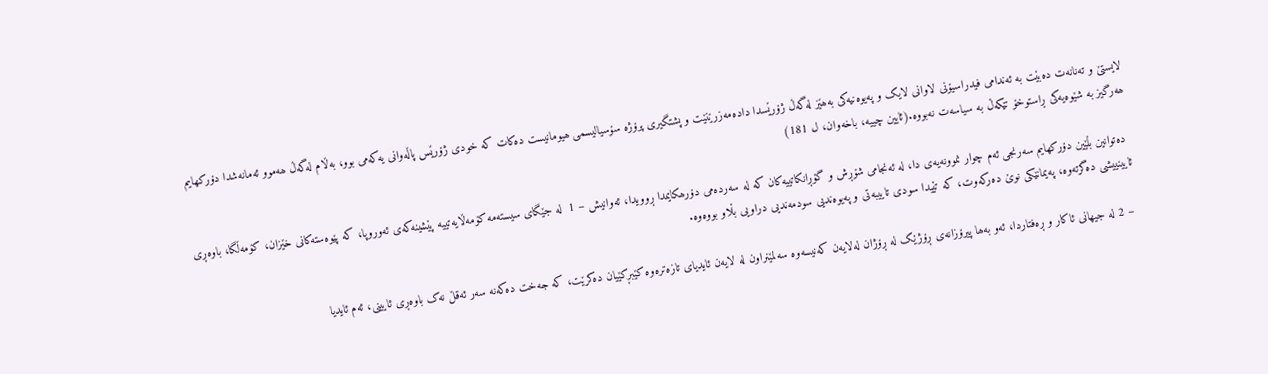لایستێ و تەنانەت دەبێت بە ئەندامی فیدراسیۆنی لاوانی لایک و پەیوەنیەکی بەھێز لەگەڵ ژۆرێسدا دادەمەزرێنێت و پشتگیری پرۆژە سۆسیالیسمی ھیومانیست دەکات کە خودی ژۆرێس پاڵەوانی یەکەمی بوو، بەڵام لەگەڵ ھەموو ئەمانەشدا دۆرکھایم ھەرگیز بە شێوەیەکی ڕاستوخۆ تێکەڵ بە سیاسەت نەبووە.(ئایین چییە، باخەوان، ل 181)

 دەتوانین بڵێین دۆرکھایم سەرنجی ئەم چوار نموونەیەی دا، لە ئەنجامی شۆڕش و گۆڕانکاتییەکان کە لە سەردەمی دۆرھکایمدا ڕوویدا، ئەوانیش – 1  لە جێگای سیستەمە کۆمەڵایەتییە پێشینەکەی ئەوروپا، کە پێوەستەکانی خێزان، کۆمەڵگا، باوەڕی ئایینییشی دەگرتەوە، پەیمانێکی نوێ دەرکەوت، کە تێیدا سودی تاییبەتی و پەیوەندیی سودمەندیی دراویی بڵاو بووەوە.

 – 2 لە جیھانی ئاکار و ڕەفتاردا، ئەو بەھا پیرۆزانەی ڕۆژێک لە ڕۆژان لەلایەن کەنیسەوە سەلمێنراون لە لایەن ئایدیای تازەترەوە کێبڕکێیان دەکرێت، کە جەخت دەکەنە سەر ئەقڵ نەک باوەڕی ئایینی، ئەم ئایدیا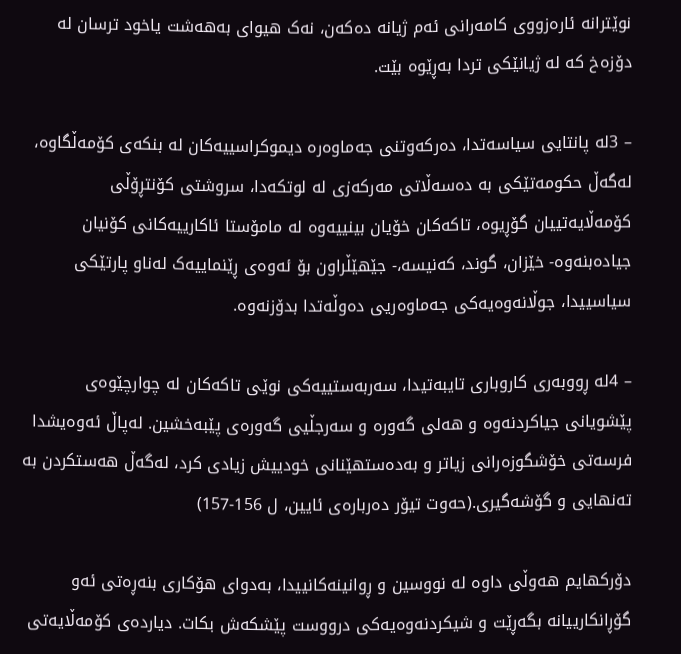نوێترانە ئارەزووی کامەرانی ئەم ژیانە دەکەن، نەک ھیوای بەھەشت یاخود ترسان لە دۆزەخ کە لە ژیانێکی تردا بەڕێوە بێت.

– 3لە پانتایی سیاسەتدا، دەرکەوتنی جەماوەرە دیموکراسییەکان لە بنکەی کۆمەڵگاوە، لەگەڵ حکومەتێکی بە دەسەڵاتی مەرکەزی لە لوتکەدا، سروشتی کۆنتڕۆڵی کۆمەڵایەتییان گۆڕیوە، تاکەکان خۆیان بینییەوە لە مامۆستا ئاکارییەکانی کۆنیان جیادەبنەوە- خێزان، گوند، کەنیسە،- جێھێڵراون بۆ ئەوەی ڕێنماییەک لەناو پارتێکی سیاسییدا، جوڵانەوەیەکی جەماوەریی دەوڵەتدا بدۆزنەوە.

– 4لە ڕووبەری کاروباری تایبەتیدا، سەربەستییەکی نوێی تاکەکان لە چوارچێوەی پێشویانی جیاکردنەوە و ھەلی گەورە و سەرجڵیی گەورەی پێبەخشین. لەپاڵ ئەوەیشدا فرسەتی خۆشگوزەرانی زیاتر و بەدەستھێنانی خودییش زیادی کرد، لەگەڵ ھەستکردن بە تەنھایی و گۆشەگیری.(حەوت تیۆر دەربارەی ئایین، ل 156-157)

دۆرکھایم ھەوڵی داوە لە نووسین و ڕوانینەکانییدا، بەدوای ھۆکاری بنەڕەتی ئەو گۆڕانکارییانە بگەڕێت و شیکردنەوەیەکی درووست پێشکەش بکات. دیاردەی کۆمەڵایەتی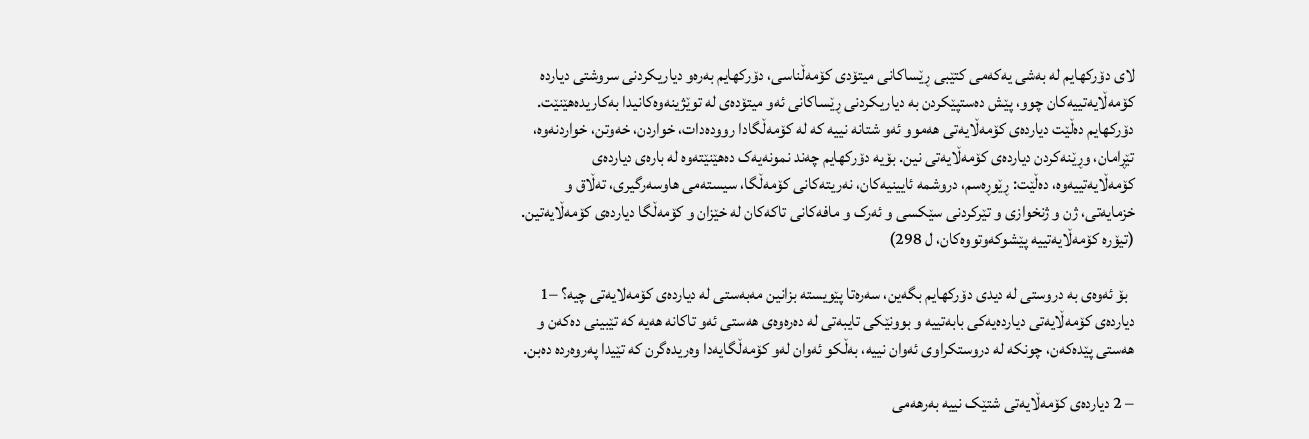لای دۆرکھایم لە بەشی یەکەمی کتێبی ڕێساکانی میتۆدی کۆمەڵناسی، دۆرکھایم بەرەو دیاریکردنی سروشتی دیاردە کۆمەڵایەتییەکان چوو، پێش دەستپێکردن بە دیاریکردنی ڕێساکانی ئەو میتۆدەی لە توێژینەوەکانیدا بەکاریدەھێنێت. دۆرکھایم دەڵێت دیاردەی کۆمەڵایەتی ھەموو ئەو شتانە نییە کە لە کۆمەڵگادا روودەدات، خواردن، خەوتن، خواردنەوە، تێڕامان، وڕێنەکردن دیاردەی کۆمەڵایەتی نین. بۆیە دۆرکھایم چەند نمونەیەک دەھێنێتەوە لە بارەی دیاردەی کۆمەڵایەتییەوە، دەڵێت: ڕێوڕەسم، دروشمە ئایینیەکان، نەریتەکانی کۆمەڵگا، سیستەمی ھاوسەرگیری، تەڵاق و خزمایەتی، ژن و ژنخوازی و تێرکردنی سێکسی و ئەرک و مافەکانی تاکەکان لە خێزان و کۆمەڵگا دیاردەی کۆمەڵایەتین. (تیۆرە کۆمەڵایەتییە پێشوکەوتووەکان، ل 298)

  بۆ ئەوەی بە دروستی لە دیدی دۆرکھایم بگەین، سەرەتا پێویستە بزانین مەبەستی لە دیاردەی کۆمەلایەتی چیە؟ –1 دیاردەی کۆمەڵایەتی دیاردەیەکی بابەتییە و بوونێکی تایبەتی لە دەرەوەی ھەستی ئەو تاکانە ھەیە کە تێبینی دەکەن و ھەستی پێدەکەن، چونکە لە دروستکراوی ئەوان نییە، بەڵکو ئەوان لەو کۆمەڵگایەدا وەریدەگرن کە تێیدا پەروەردە دەبن.

– 2 دیاردەی کۆمەڵایەتی شتێک نییە بەرھەمی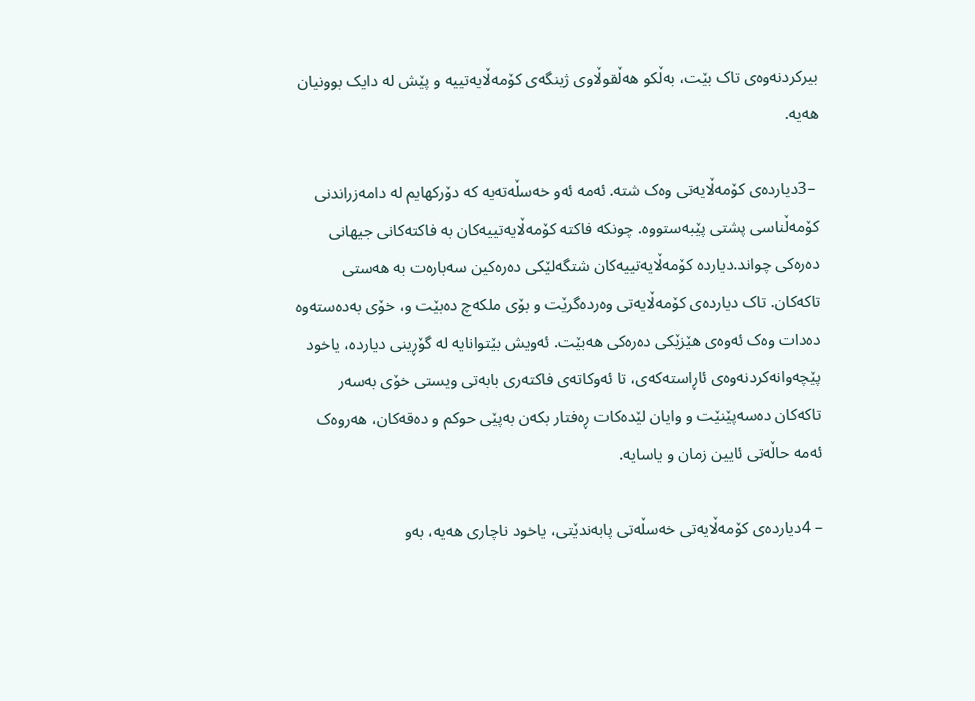بیرکردنەوەی تاک بێت، بەڵکو ھەڵقوڵاوی ژینگەی کۆمەڵایەتییە و پێش لە دایک بوونیان ھەیە.

 –3دیاردەی کۆمەڵایەتی وەک شتە. ئەمە ئەو خەسڵەتەیە کە دۆرکھایم لە دامەزراندنی کۆمەڵناسی پشتی پێبەستووە. چونکە فاکتە کۆمەڵایەتییەکان بە فاکتەکانی جیھانی دەرەکی چواند.دیاردە کۆمەڵایەتییەکان شتگەلێکی دەرەکین سەبارەت بە ھەستی تاکەکان. تاک دیاردەی کۆمەڵایەتی وەردەگرێت و بۆی ملکەچ دەبێت و، خۆی بەدەستەوە دەدات وەک ئەوەی ھێزێکی دەرەکی ھەبێت. ئەویش بێتوانایە لە گۆڕینی دیاردە، یاخود پێچەوانەکردنەوەی ئاڕاستەکەی، تا ئەوکاتەی فاکتەری بابەتی ویستی خۆی بەسەر تاکەکان دەسەپێنێت و وایان لێدەکات ڕەفتار بکەن بەپێی حوکم و دەقەکان، ھەروەک ئەمە حاڵەتی ئایین زمان و یاسایە.

– 4دیاردەی کۆمەڵایەتی خەسڵەتی پابەندێتی، یاخود ناچاری ھەیە، بەو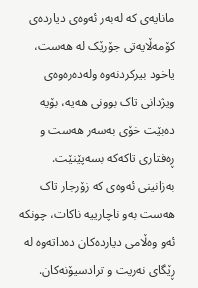مانایەی کە لەبەر ئەوەی دیاردەی کۆمەڵایەتی جۆرێک لە ھەست، یاخود بیرکردنەوە ولەدەرەوەی ویژدانی تاک بوونی ھەیە، بۆیە دەبێت خۆی بەسەر ھەست و ڕەفتاری تاکەکە بسەپێنێت. بەزانینی ئەوەی کە زۆرجار تاک ھەست بەو ناچارییە ناکات، چونکە ئەو وەڵامی دیاردەکان دەداتەوە لە ڕێگای نەریت و ترادسیۆنەکان.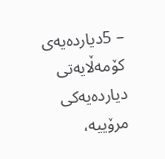– 5دیاردەیەی کۆمەڵایەتی دیاردەیەکی مرۆییە،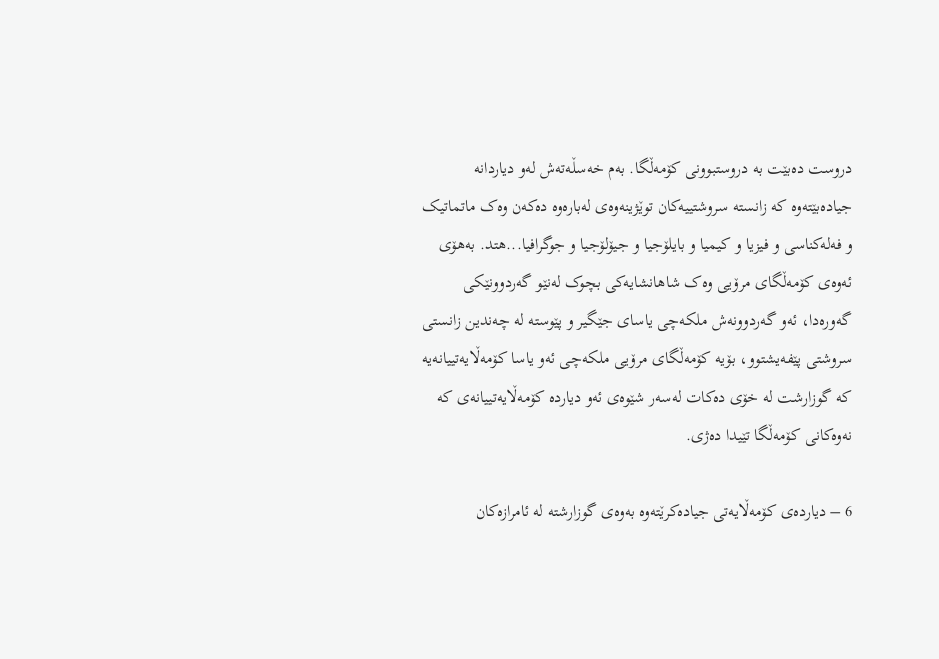دروست دەبێت بە دروستبوونی کۆمەڵگا. بەم خەسڵەتەش لەو دیاردانە جیادەبێتەوە کە زانستە سروشتییەکان توێژینەوەی لەبارەوە دەکەن وەک ماتماتیک و فەلەکناسی و فیزیا و کیمیا و بایلۆجیا و جیۆلۆجیا و جوگرافیا...ھتد. بەھۆی ئەوەی کۆمەڵگای مرۆیی وەک شاھانشایەکی بچوک لەنێو گەردوونێکی گەورەدا، ئەو گەردوونەش ملکەچی یاسای جێگیر و پێوستە لە چەندین زانستی سروشتی پێفەیشتوو، بۆیە کۆمەڵگای مرۆیی ملکەچی ئەو یاسا کۆمەڵایەتییانەیە کە گوزارشت لە خۆی دەکات لەسەر شێوەی ئەو دیاردە کۆمەڵایەتییانەی کە نەوەکانی کۆمەڵگا تێیدا دەژی.

6 – دیاردەی کۆمەڵایەتی جیادەکرێتەوە بەوەی گوزارشتە لە ئامرازەکان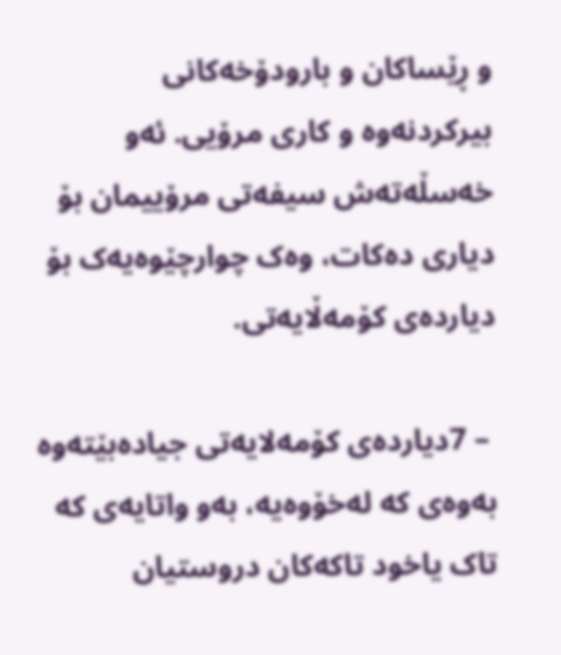و ڕێساکان و بارودۆخەکانی بیرکردنەوە و کاری مرۆیی. ئەو خەسڵەتەش سیفەتی مرۆییمان بۆ دیاری دەکات، وەک چوارچێوەیەک بۆ دیاردەی کۆمەڵایەتی.

 – 7دیاردەی کۆمەلایەتی جیادەبێتەوە بەوەی کە لەخۆوەیە، بەو واتایەی کە تاک یاخود تاکەکان دروستیان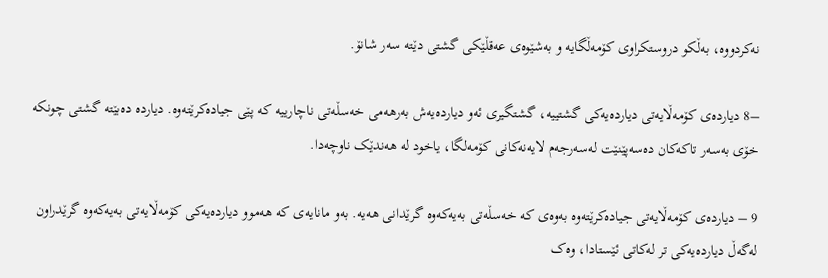نەکردووە، بەڵکو دروستکراوی کۆمەڵگایە و بەشێوەی عەقڵێکی گشتی دێتە سەر شانۆ.

–8 دیاردەی کۆمەڵایەتی دیاردەیەکی گشتییە، گشتگیری ئەو دیاردەیەش بەرھەمی خەسڵەتی ناچارییە کە پێی جیادەکرێتەوە. دیاردە دەبێتە گشتی چونکە خۆی بەسەر تاکەکان دەسەپێنێت لەسەرجەم لایەنەکانی کۆمەلگا، یاخود لە ھەندێک ناوچەدا.

9 – دیاردەی کۆمەڵایەتی جیادەکرێتەوە بەوەی کە خەسڵەتی بەیەکەوە گرێدانی ھەیە. بەو مانایەی کە ھەموو دیاردەیەکی کۆمەڵایەتی بەیەکەوە گرێدراون لەگەڵ دیاردەیەکی تر لەکاتی ئێستادا، وەک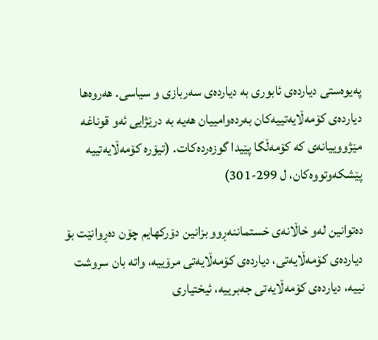پەیوەستی دیاردەی ئابوری بە دیاردەی سەربازی و سیاسی. ھەروەھا دیاردەی کۆمەڵایەتییەکان بەردەوامییان ھەیە بە درێژایی ئەو قوناغە مێژووییانەی کە کۆمەڵگا پێیدا گوزەردەکات. (تیۆرە کۆمەڵایەتییە پێشکەوتووەکان، ل 299-301)

دەتوانین لەو خاڵانەی خستماننەڕوو بزانین دۆرکھایم چۆن دەڕوانێت بۆ دیاردەی کۆمەڵایەتی، دیاردەی کۆمەڵایەتی مرۆییە، واتە بان سروشت نییە، دیاردەی کۆمەڵایەتی جەبرییە، ئیختیاری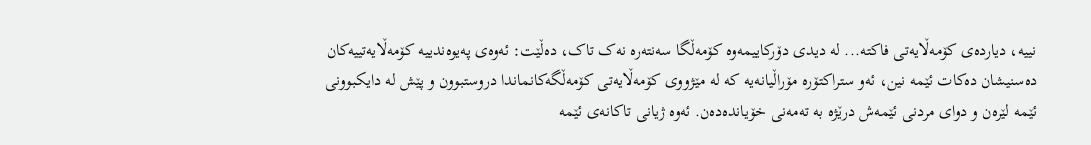نییە، دیاردەی کۆمەڵایەتی فاکتە... لە دیدی دۆرکاییمەوە کۆمەڵگا سەنتەرە نەک تاک، دەڵێت: ئەوەی پەیوەندییە کۆمەڵایەتییەکان دەسنیشان دەکات ئێمە نین، ئەو ستراکتۆرە مۆراڵیانەیە کە لە مێژووی کۆمەڵایەتی کۆمەڵگەکانماندا دروستبوون و پێش لە دایکبوونی ئێمە لێرەن و دوای مردنی ئێمەش درێژە بە تەمەنی خۆیاندەدەن. ئەوە ژیانی تاکانەی ئێمە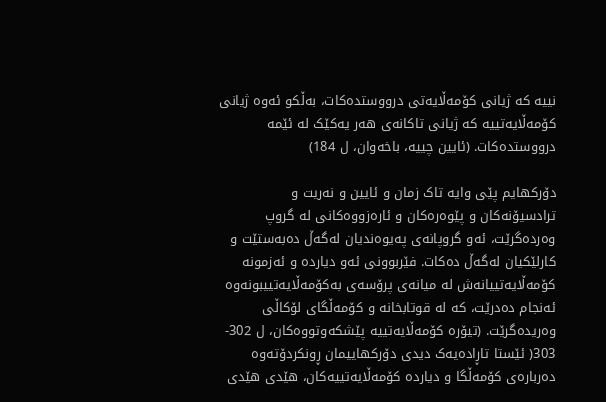نییە کە ژیانی کۆمەڵایەتی درووستدەکات، بەڵکو ئەوە ژیانی کۆمەڵایەتییە کە ژیانی تاکانەی ھەر یەکێک لە ئێمە درووستدەکات. (ئایین چییە، باخەوان، ل 184)

دۆرکھایم پێی وایە تاک زمان و ئایین و نەریت و ترادسیۆنەکان و پێوەرەکان و ئارەزووەکانی لە گروپ وەردەگرێت، ئەو گروپانەی پەیوەندیان لەگەڵ دەبەستێت و کارلێکیان لەگەڵ دەکات. فێربوونی ئەو دیاردە و ئەزمونە کۆمەڵایەتییانەش لە میانەی پرۆسەی بەکۆمەڵایەتییبونەوە ئەنجام دەدرێت، کە لە قوتابخانە و کۆمەڵگای لۆکاڵی وەریدەگرێت. (تیۆرە کۆمەڵایەتییە پێشکەوتووەکان، ل 302- 303( ئێستا تاڕادەیەک دیدی دۆرکھاییمان ڕونکردۆتەوە دەربارەی کۆمەڵگا و دیاردە کۆمەڵایەتییەکان، ھێدی ھێدی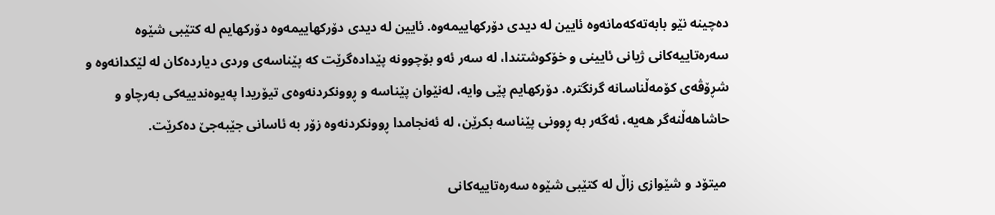دەچینە نێو بابەتەکەمانەوە ئایین لە دیدی دۆرکھاییمەوە. ئایین لە دیدی دۆرکھاییمەوە دۆرکھایم لە کتێبی شێوە سەرەتاییەکانی ژیانی ئایینی و خۆکوشتندا، لە سەر ئەو بۆچوونە پێدادەگرێت کە پێناسەی وردی دیاردەکان لە لێکدانەوە و شڕۆڤەی کۆمەڵناسانە گرنگترە. دۆرکھایم پێی وایە، لەنێوان پێناسە و ڕوونکردنەوەی تیۆریدا پەیوەندییەکی بەرچاو و حاشاھەڵنەگر ھەیە، ئەگەر بە ڕوونی پێناسە بکرێن، لە ئەنجامدا ڕوونکردنەوە زۆر بە ئاسانی جێبەجێ دەکرێت.

 میتۆد و شێوازی زاڵ لە کتێبی شێوە سەرەتاییەکانی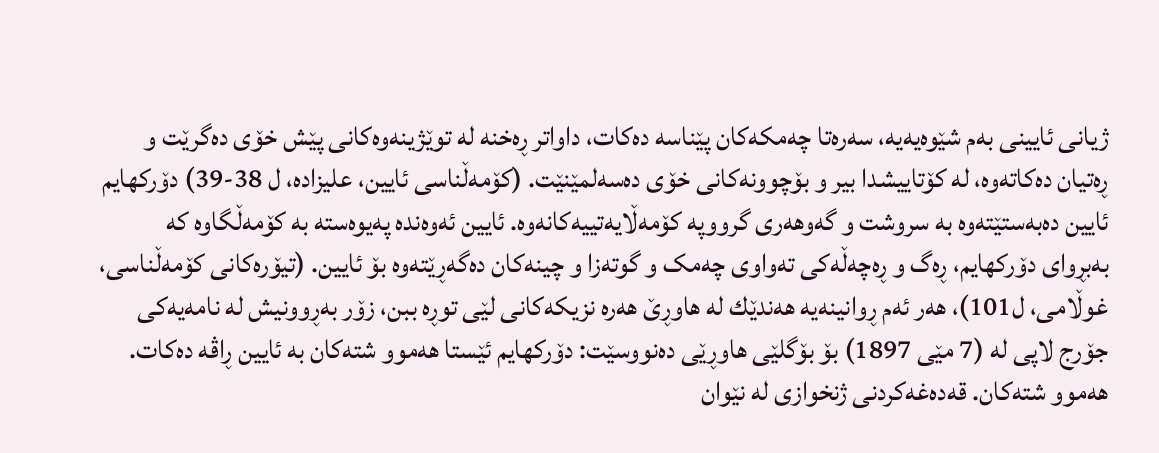ژیانی ئایینی بەم شێوەیەیە، سەرەتا چەمکەکان پێناسە دەکات، داواتر ڕەخنە لە توێژینەوەکانی پێش خۆی دەگرێت و ڕەتیان دەکاتەوە، لە کۆتاییشدا بیر و بۆچوونەکانی خۆی دەسەلمێنێت. (کۆمەڵناسی ئایین، علیزادە، ل 38-39) دۆرکھایم ئایین دەبەستێتەوە بە سروشت و گەوھەری گرووپە کۆمەڵایەتییەکانەوە. ئایین ئەوەندە پەیوەستە بە کۆمەڵگاوە کە بەبڕوای دۆرکھایم، ڕەگ و ڕەچەڵەکی تەواوی چەمک و گوتەزا و چینەکان دەگەڕێتەوە بۆ ئایین. (تیۆرەکانی کۆمەڵناسی، غوڵامی، ل101)، ھەر ئەم ڕوانینەیە ھەندێك لە ھاوڕێ ھەرە نزیکەکانی لێی توڕە ببن، زۆر بەڕوونیش لە نامەیەکی جۆرج لاپی لە (7 مێی 1897) بۆ بۆگلێی ھاوڕێی دەنووسێت: دۆرکھایم ئێستا ھەموو شتەکان بە ئایین ڕاڤە دەکات. ھەموو شتەکان. قەدەغەکردنی ژنخوازی لە نێوان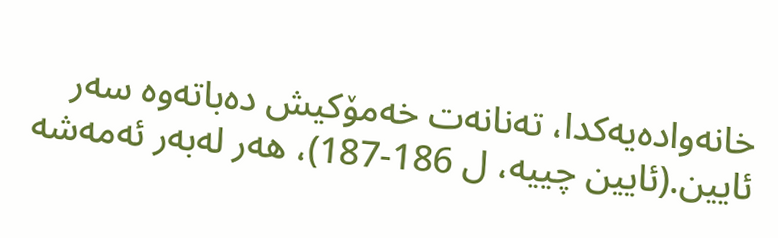خانەوادەیەکدا، تەنانەت خەمۆکیش دەباتەوە سەر ئایین.(ئایین چییە، ل 186-187)، ھەر لەبەر ئەمەشە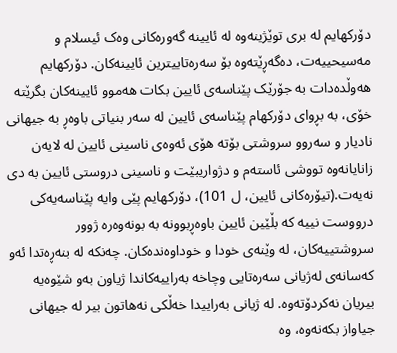دۆرکھایم لە بری توێژینەوە لە ئایینە گەورەکانی وەک ئیسلام و مەسیحییەت، دەگەڕێتەوە بۆ سەرەتاییترین ئایینەکان. دۆرکھایم ھەوڵدەدات بە جۆرێک پێناسەی ئایین بکات ھەموو ئایینەکان بگرێتە خۆی، بە بڕوای دۆرکھام پێناسەی ئایین لە سەر بنیاتی باوەڕ بە جیھانی نادیار و سەروو سروشتی بۆتە ھۆی ئەوەی ناسینی ئایین لە لایەن زانایانەوە تووشی ئاستەم و دژواریبێت و ناسینی دروستی ئایین بە دی نەیەت.(تیۆرەکانی ئایین، ل 101)، دۆرکھایم پێی وایە پێناسەیەکی درووست نییە کە بڵێین ئایین باوەڕبوونە بە بونەوەرە ژوور سروشتییەکان، لە وێنەی خودا و خوداوەندەکان. چەنکە لە بنەڕەتدا ئەو کەسانەی لەژیانی سەرەتایی وچاخە بەراییەکاندا ژیاون بەو شێوەیە بیریان نەکردۆتەوە. لە ژیانی بەراییدا خەڵکی نەھاتون بیر لە جیھانی جیاواز بکەنەوە، وە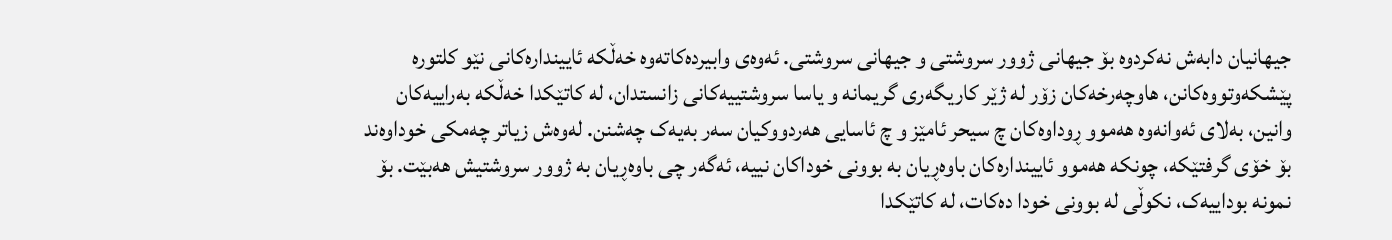جیھانیان دابەش نەکردوە بۆ جیھانی ژوور سروشتی و جیھانی سروشتی. ئەوەی وابیردەکاتەوە خەڵکە ئاییندارەکانی نێو کلتورە پێشکەوتووەکانن، ھاوچەرخەکان زۆر لە ژێر کاریگەری گریمانە و یاسا سروشتییەکانی زانستدان، لە کاتێکدا خەڵکە بەراییەکان وانین، بەلای ئەوانەوە ھەموو ڕوداوەکان چ سیحر ئامێز و چ ئاسایی ھەردووکیان سەر بەیەک چەشنن. لەوەش زیاتر چەمکی خوداوەند بۆ خۆی گرفتێکە، چونکە ھەموو ئاییندارەکان باوەڕیان بە بوونی خوداکان نییە، ئەگەر چی باوەڕیان بە ژوور سروشتیش ھەبێت. بۆ نمونە بوداییەک، نکوڵی لە بوونی خودا دەکات، لە کاتێکدا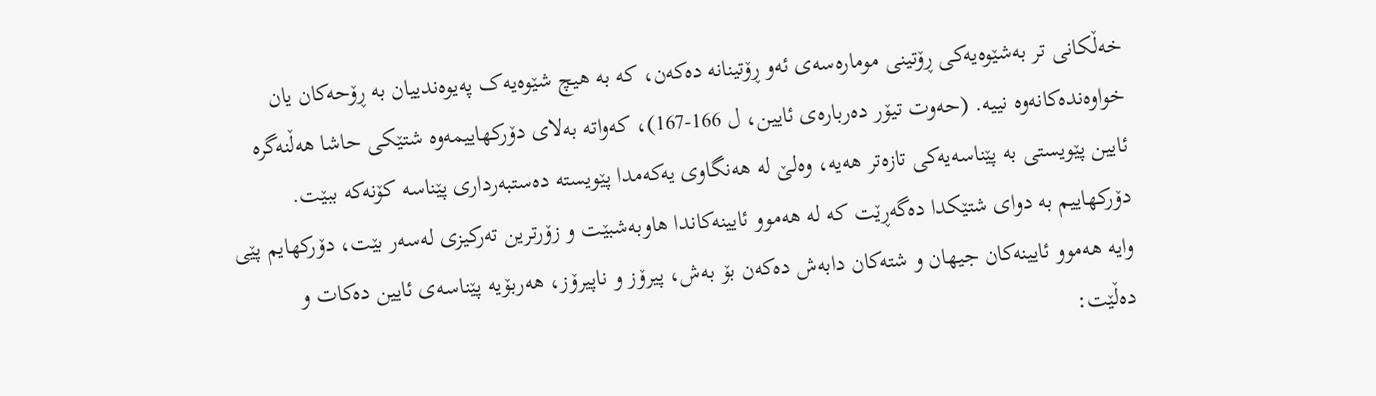خەڵکانی تر بەشێوەیەکی ڕۆتینی مومارەسەی ئەو ڕۆتینانە دەکەن، کە بە ھیچ شێوەیەک پەیوەندییان بە ڕۆحەکان یان خواوەندەکانەوە نییە. (حەوت تیۆر دەربارەی ئایین، ل 166-167)، کەواتە بەلای دۆرکھاییمەوە شتێکی حاشا ھەڵنەگرە ئایین پێویستی بە پێناسەیەکی تازەتر ھەیە، وەلێ لە ھەنگاوی یەکەمدا پێویستە دەستبەرداری پێناسە کۆنەکە ببێت. دۆرکھاییم بە دوای شتێکدا دەگەڕێت کە لە ھەموو ئایینەکاندا ھاوبەشبێت و زۆرترین تەرکیزی لەسەر بێت، دۆرکھایم پێی وایە ھەموو ئایینەکان جیھان و شتەکان دابەش دەکەن بۆ بەش، پیرۆز و ناپیرۆز، ھەربۆیە پێناسەی ئایین دەکات و دەڵێت: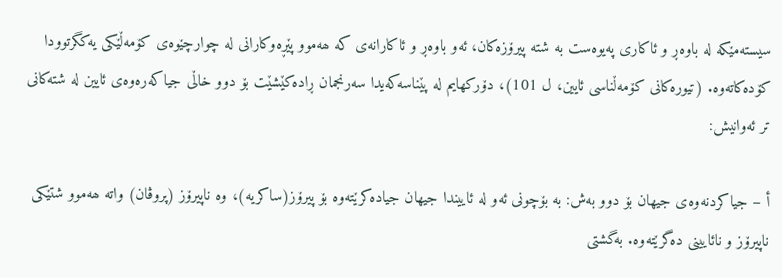سیستەمێکە لە باوەڕ و ئاکاری پەیوەست بە شتە پیرۆزەکان، ئەو باوەڕ و ئاکارانەی کە ھەموو پێڕەوکارانی لە چوارچێوەی کۆمەڵێکی یەکگرتوودا کۆدەکاتەوە. (تیورەکانی کۆمەڵناسی ئایین، ل 101)، دۆرکھایم لە پێناسەکەیدا سەرنجمان ڕادەکێشێت بۆ دوو خاڵی جیاکەرەوەی ئایین لە شتەکانی تر ئەوانیش:

أ – جیاکردنەوەی جیھان بۆ دوو بەش: بە بۆچونی ئەو لە ئاییندا جیھان جیادەکرێتەوە بۆ پیرۆز(ساکریە)، وە ناپیرۆز (پروڤان) واتە ھەموو شتێکی ناپیرۆز و نائایینی دەگرێتەوە. بەگشتی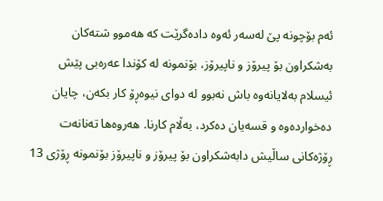ئەم بۆچونە پێ لەسەر ئەوە دادەگرێت کە ھەموو شتەکان بەشکراون بۆ پیرۆز و ناپیرۆز، بۆنمونە لە کۆندا عەرەبی پێش ئیسلام بەلایانەوە باش نەبوو لە دوای نیوەڕۆ کار بکەن، چایان دەخواردەوە و قسەیان دەکرد، بەڵام کارنا. ھەروەھا تەنانەت ڕۆژەکانی ساڵیش دابەشکراون بۆ پیرۆز و ناپیرۆز بۆنمونە ڕۆژی 13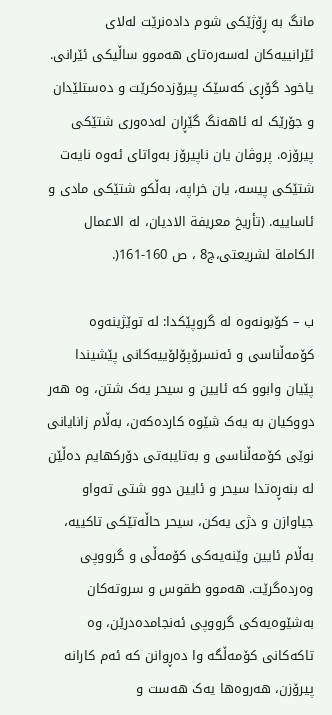مانگ بە ڕۆژێکی شوم دادەنرێت لەلای ئێرانییەکان لەسەرەتای ھەموو ساڵیکی ئێرانی. یاخود گۆڕی کەسێک پیرۆزدەکرێت و دەستلێدان و جۆرێک لە ئاھەنگ گێڕان لەدەوری شتێکی پیرۆزە. پروڤان یان ناپیرۆز بەواتای ئەوە نایەت شتێکی پیسە، یان خراپە، بەڵکو شتێکی مادی و ئاساییە. (تأریخ معریفة الادیان، لە الاعمال الکاملة لشریعتی،ج8 ، ص 160-161(.

ب – کۆبونەوە لە گروپێکدا: لە توێژینەوە کۆمەڵناسی و ئەنسرۆپۆلۆییەکانی پێشیندا پێیان وابوو کە ئایین و سیحر یەک شتن، وە ھەر دووکیان بە یەک شێوە کاردەکەن، بەڵام زانایانی نوێی کۆمەڵناسی و بەتایبەتی دۆرکھایم دەڵێن لە بنەڕەتدا سیحر و ئایین دوو شتی تەواو جیاوازن و دژی یەکن، سیحر حاڵەتێکی تاکییە، بەڵام ئایین وێنەیەکی کۆمەڵی و گرووپی وەردەگرێت. ھەموو طقوس و سروتەکان بەشێوەیەکی گرووپی ئەنجامدەدرێن، وە تاکەکانی کۆمەڵگە وا دەڕوانن کە ئەم کارانە پیرۆزن، ھەروەھا یەک ھەست و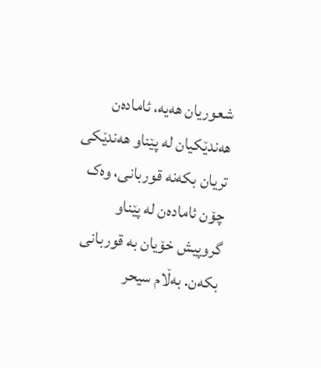شعوریان ھەیە، ئامادەن ھەندێکیان لە پێناو ھەندێکی تریان بکەنە قوربانی، وەک چۆن ئامادەن لە پێناو گروپیش خۆیان بە قوربانی بکەن. بەڵام سیحر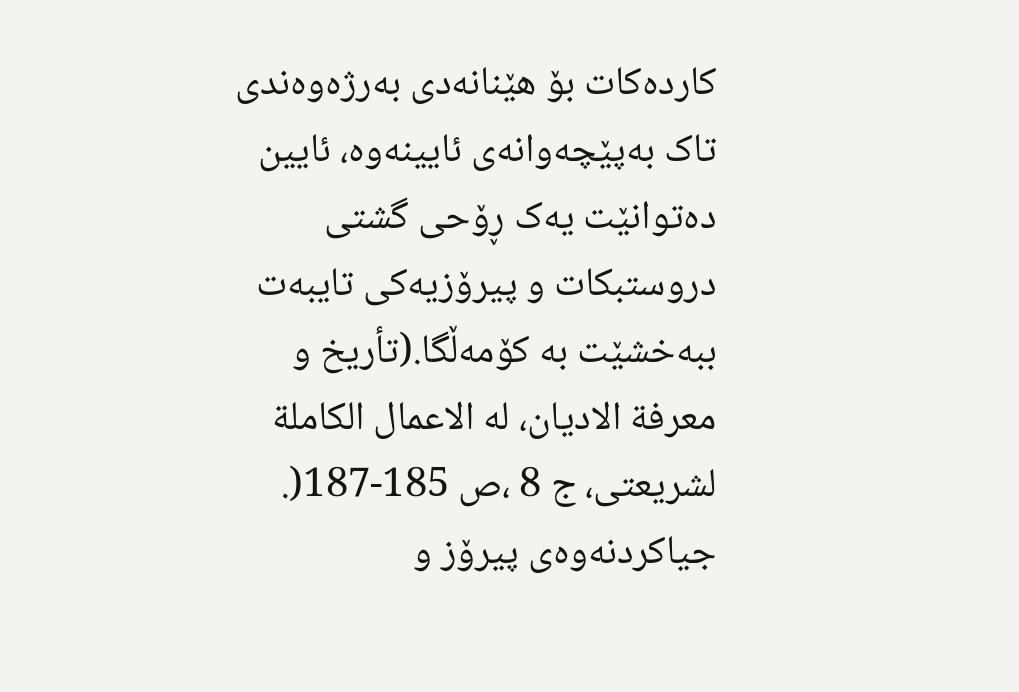کاردەکات بۆ ھێنانەدی بەرژەوەندی تاک بەپێچەوانەی ئایینەوە، ئایین دەتوانێت یەک ڕۆحی گشتی دروستبکات و پیرۆزیەکی تایبەت ببەخشێت بە کۆمەڵگا.(تأریخ و معرفة الادیان، لە الاعمال الکاملة لشریعتی، ج 8 ،ص 185-187(. جیاکردنەوەی پیرۆز و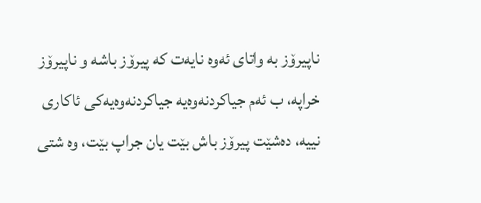ناپیرۆز بە واتای ئەوە نایەت کە پیرۆز باشە و ناپیرۆز خراپە، ب ئەم جیاکردنەوەیە جیاکردنەوەیەکی ئاکاری نییە، دەشێت پیرۆز باش بێت یان جراپ بێت، وە شتی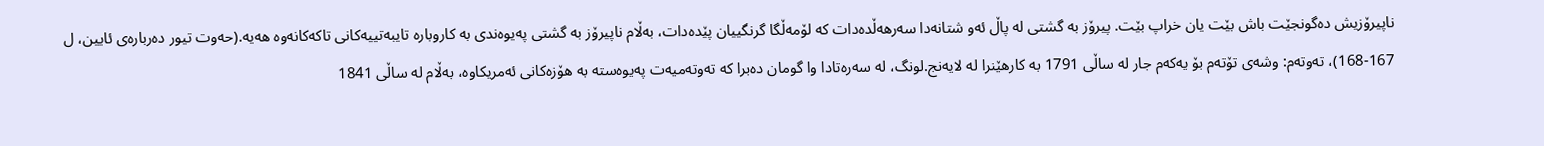ناپیرۆزیش دەگونجێت باش بێت یان خراپ بێت. پیرۆز بە گشتی لە پاڵ ئەو شتانەدا سەرھەڵدەدات کە لۆمەڵگا گرنگییان پێدەدات، بەڵام ناپیرۆز بە گشتی پەیوەندی بە کاروبارە تایبەتییەکانی تاکەکانەوە ھەیە.(حەوت تیور دەربارەی ئایین، ل 167-168)، تەوتەم: وشەی تۆتەم بۆ یەکەم جار لە ساڵی 1791 بە کارھێنرا لە لایەنج.لونگ، لە سەرەتادا وا گومان دەبرا کە تەوتەمیەت پەیوەستە بە ھۆزەکانی ئەمریکاوە، بەڵام لە ساڵی 1841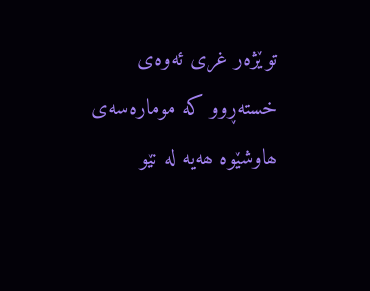توێژەر ‌غری ئەوەی خستەڕوو کە مومارەسەی ھاوشێوە ھەیە لە نێو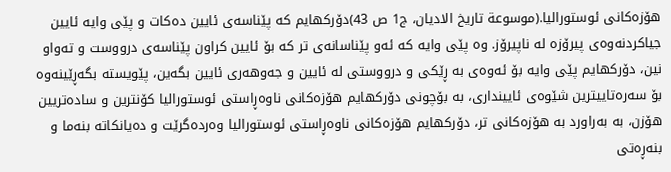ھۆزەکانی ئوستورالیا.(موسوعة تاریخ الادیان، ج1 ص 43)دۆرکھایم کە پێناسەی ئایین دەکات و پێی وایە ئایین جیاکردنەوەی پیرۆزە لە ناپیرۆز. وە پێی وایە کە ئەو پێناسانەی تر کە بۆ ئایین کراون پێناسەی درووست و تەواو نین، دۆرکھایم پێی وایە بۆ ئەوەی بە ڕێکی و درووستی لە ئایین و جەوھەری ئایین بگەین، پێویستە بگەڕێینەوە بۆ سەرەتاییترین شێوەی ئایینداری، بە بۆچونی دۆرکھایم ھۆزەکانی ناوەڕاستی ئوستورالیا کۆنترین و سادەتریین ھۆزن، بە بەراورد بە ھۆزەکانی تر، دۆرکھایم ھۆزەکانی ناوەڕاستی ئوستورالیا وەردەگرێت و دەیانکاتە بنەما و بنەڕەتی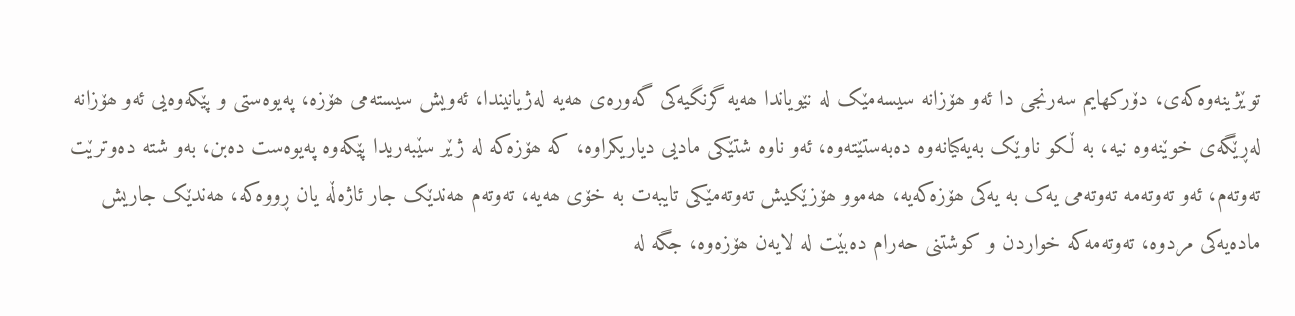توێژینەوەکەی، دۆرکھایم سەرنجی دا ئەو ھۆزانە سیسەمێک لە نێویاندا ھەیە گرنگیەکی گەورەی ھەیە لەژیانیندا، ئەویش سیستەمی ھۆزە، پەیوەستی و پێکەوەیی ئەو ھۆزانە لەڕێگەی خوێنەوە نیە، بە ڵکو ناوێک بەیەکیانەوە دەبەستێتەوە، ئەو ناوە شتێکی مادیی دیاریکراوە، کە ھۆزەکە لە ژێر سێبەریدا پێکەوە پەیوەست دەبن، بەو شتە دەوترێت تەوتەم، ئەو تەوتەمە تەوتەمی یەک بە یەکی ھۆزەکەیە، ھەموو ھۆزێکیش تەوتەمێکی تایبەت بە خۆی ھەیە، تەوتەم ھەندێک جار ئاژەڵە یان ڕووەکە، ھەندێک جاریش مادەیەکی مردوە، تەوتەمەکە خواردن و کوشتنی حەرام دەبێت لە لایەن ھۆزەوە، جگە لە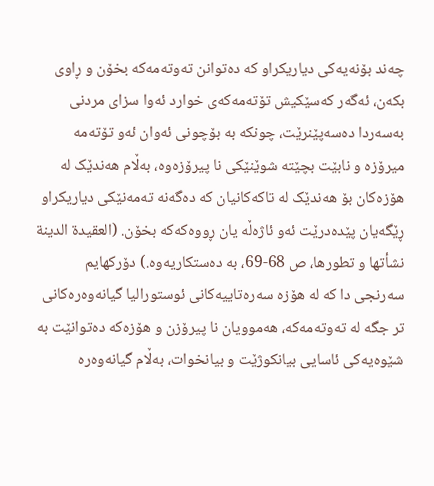چەند بۆنەیەکی دیاریکراو کە دەتوانن تەوتەمەکە بخۆن و ڕاوی بکەن، ئەگەر کەسێکیش تۆتەمەکەی خوارد ئەوا سزای مردنی بەسەردا دەسەپێنرێت، چونکە بە بۆچونی ئەوان ئەو تۆتەمە میرۆزە و نابێت بچێتە شوێنێکی نا پیرۆزەوە، بەڵام ھەندێک لە ھۆزەکان بۆ ھەندێک لە تاکەکانیان کە دەگەنە تەمەنێکی دیاریکراو ڕێگەیان پێدەدرێت ئەو ئاژەڵە یان ڕووەکەکە بخۆن. (العقیدة الدینة نشأتھا و تطورھا، ص 68-69، بە دەستکاریەوە.) دۆرکھایم سەرنجی دا کە لە ھۆزە سەرەتاییەکانی ئوستورالیا گیانەوەرەکانی تر جگە لە تەوتەمەکە، ھەموویان نا پیرۆزن و ھۆزەکە دەتوانێت بە شێوەیەکی ئاسایی بیانکوژێت و بیانخوات، بەڵام گیانەوەرە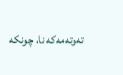تەوتەمەکە نا، چونکە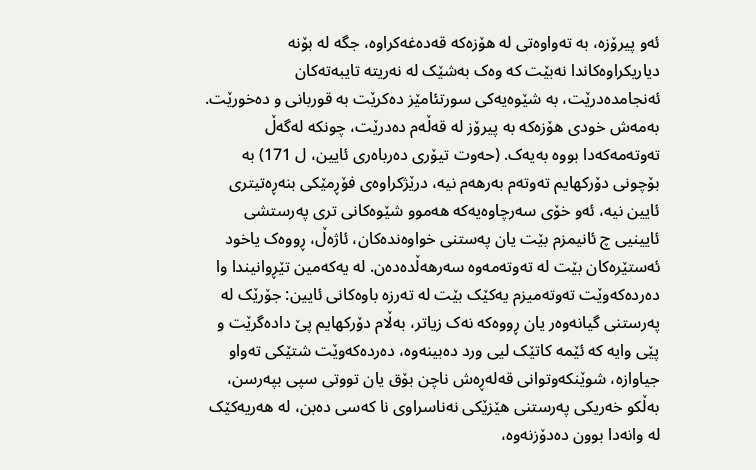ئەو پیرۆزە، بە تەواوەتی لە ھۆزەکە قەدەغەکراوە، جگە لە بۆنە دیاریکراوەکاندا نەبێت کە وەک بەشێک لە نەریتە تایبەتەکان ئەنجامدەدرێت، بە شێوەیەکی سورتئامێز دەکرێت بە قوربانی و دەخورێت. بەمەش خودی ھۆزەکە بە پیرۆز لە قەڵەم دەدرێت، چونکە لەگەڵ تەوتەمەکەدا بووە بەیەک. (حەوت تیۆری دەرباەری ئایین، ل 171) بە بۆچونی دۆرکھایم تەوتەم بەرھەم نیە، درێژکراوەی فۆڕمێکی بنەڕەتیتری ئایین نیە، ئەو خۆی سەرچاوەیەکە ھەموو شێوەکانی تری پەرستشی ئایینیی چ ئانیمزم بێت یان پەستنی خواوەندەکان، ئاژەڵ، ڕووەک یاخود ئەستێرەکان بێت لە تەوتەمەوە سەرھەڵدەدەن. لە یەکەمین تێڕوانیندا وا دەردەکەوێت تەوتەمیزم یەکێک بێت لە تەرزە باوەکانی ئایین: جۆرێک لە پەرستنی گیانەوەر یان ڕووەکە نەک زیاتر، بەڵام دۆرکھایم پێ دادەگرێت و پێی وایە کە ئێمە کاتێک لیی ورد دەبینەوە، دەردەکەوێت شتێکی تەواو جیاوازە، شوێنکەوتوانی قەلەڕەش ناچن بۆق یان تووتی سپی بپەرسن، بەڵکو خەریکی پەرستنی ھێزێکی نەناسراوی نا کەسی دەبن، لە ھەریەکێک لە وانەدا بوون دەدۆزنەوە،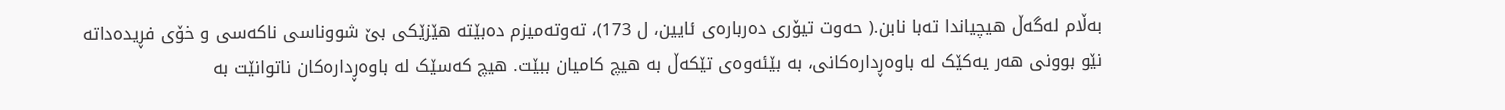بەڵام لەگەڵ ھیچیاندا تەبا نابن.( حەوت تیۆری دەربارەی ئایین، ل 173)، تەوتەمیزم دەبێتە ھێزێکی بێ شووناسی ناکەسی و خۆی فڕیدەداتە نێو بوونی ھەر یەکێک لە باوەڕدارەکانی، بە بێئەوەی تێکەڵ بە ھیچ کامیان ببێت. ھیچ کەسێک لە باوەڕدارەکان ناتوانێت بە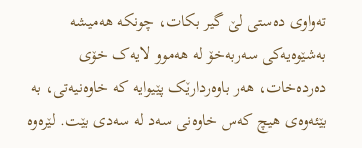تەواوی دەستی لێ گیر بکات، چونکە ھەمیشە بەشێوەیەکی سەربەخۆ لە ھەموو لایەک خۆی دەردەخات، ھەر باوەردارێک پێیوایە کە خاوەنیەتی، بە بێئەوەی ھیچ کەس خاوەنی سەد لە سەدی بێت. لێرەوە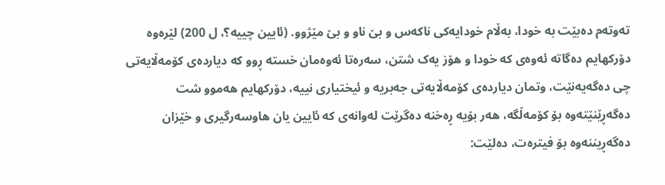تەوتەم دەبێت بە خودا، بەڵام خودایەکی ناکەس و بێ ناو و بێ مێژوو. (ئایین چییە؟، ل 200) لێرەوە دۆرکھایم دەگاتە ئەوەی کە خودا و ھۆز یەک شتن، سەرەتا ئەوەمان خستە ڕوو کە دیاردەی کۆمەڵایەتی چی دەگەیەنێت، وتمان دیاردەی کۆمەڵایەتی جەبریە و ئیختیاری نییە، دۆرکھایم ھەموو شت دەگەڕێنێتەوە بۆ کۆمەڵگە، ھەر بۆیە ڕەخنە دەگرێت لەوانەی کە ئایین یان ھاوسەرگیری و خێزان دەگەڕیننەوە بۆ فیترەت، دەلێت: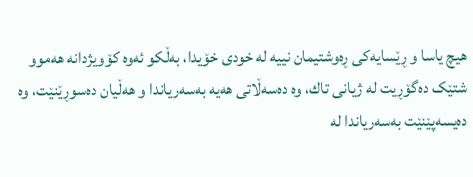ھیچ یاسا و ڕێسایەکی ڕەوشتیمان نییە لە خودی خۆیدا، بەڵکو ئەوە کۆویژدانە ھەموو شتێک دەگۆڕیت لە ژیانی تاك، وە دەسەڵاتی ھەیە بەسەریاندا و ھەڵیان دەسوڕێنێت، وە دەیسەپێنێت بەسەریاندا لە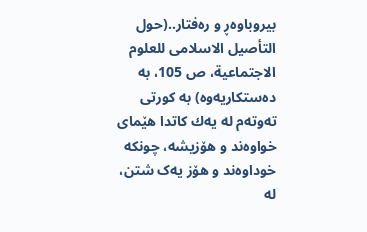بیروباوەڕ و رەفتار..(حول التأصیل الاسلامی للعلوم الاجتماعیة، ص 105، بە دەستکاریەوە) بە کورتی تەوتەم لە یەك کاتدا ھێمای خواوەند و ھۆزیشە، چونکە خوداوەند و ھۆز یەک شتن، لە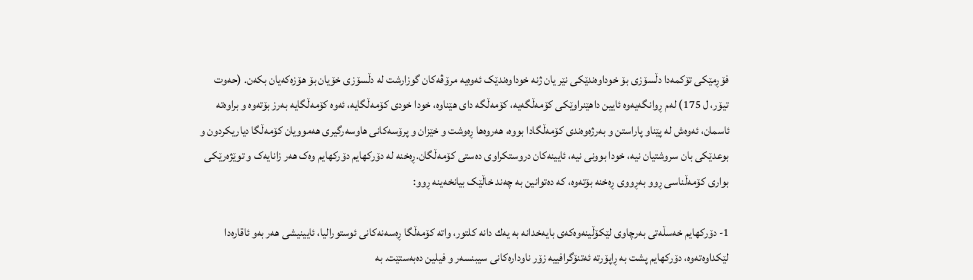فۆڕمێکی تۆکمەدا دڵسۆزی بۆ خوداوەندێکی نێر یان ژنە خوداوەندێک ئەوەیە مرۆڤەکان گوزارشت لە دڵسۆزی خۆیان بۆ ھۆزەکەیان بکەن. (حەوت تیۆر، ل 175) لەم ڕوانگەیەوە ئایین داھێنراوێکی کۆمەڵگەیە، کۆمەڵگە دای ھێناوە، خودا خودی کۆمەڵگایە، ئەوە کۆمەڵگایە بەرز بۆتەوە و براوەتە ئاسمان، ئەوەش لە پێناو پاراستن و بەرژەوەندی کۆمەڵگادا بووە، ھەروەھا ڕەوشت و خێزان و پرۆسەکانی ھاوسەرگیری ھەموویان کۆمەڵگا دیاریکردون و بوعدێکی بان سروشتیان نیە، خودا بوونی نیە، ئایینەکان دروستکراوی دەستی کۆمەڵگان.ڕەخنە لە دۆرکھایم دۆرکھایم وەک ھەر زانایەک و توێژەرێکی بواری کۆمەڵناسی ڕوو بەڕووی ڕەخنە بۆتەوە، کە دەتوانین بە چەند خاڵێک بیانخەینە ڕوو:

1- دۆرکھایم خەسڵەتی بەرچاوی لێکۆڵینەوەکەی بایەخدانە بە یەك دانە کلتور، واتە کۆمەڵگا ڕەسەنەکانی ئوستورالیا، ئایینیشی ھەر بەو ئاقارەدا لێکداوەتەوە، دۆرکھایم پشت بە ڕاپۆرتە ئەتنۆگرافییە زۆر ناودارەکانی سیبنسەر و فیلین دەبەستێت. بە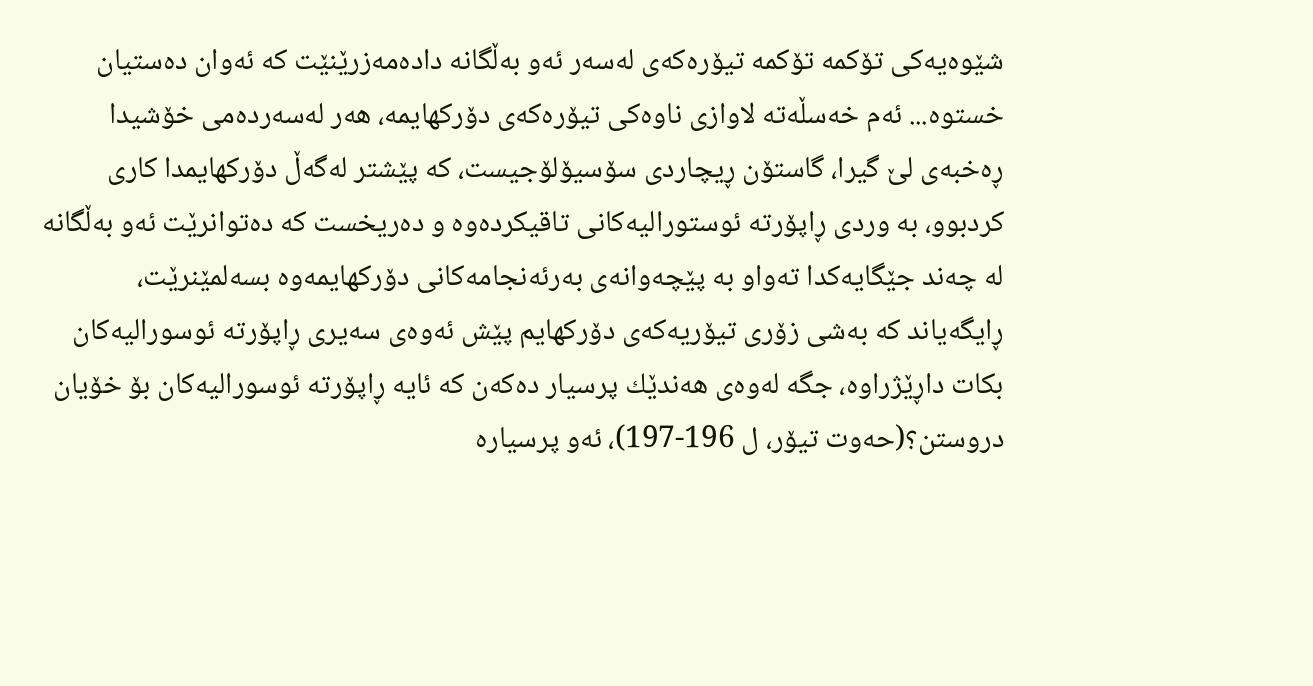شێوەیەكی تۆکمە تۆکمە تیۆرەکەی لەسەر ئەو بەڵگانە دادەمەزرێنێت کە ئەوان دەستیان خستوە... ئەم خەسڵەتە لاوازی ناوەکی تیۆرەکەی دۆرکھایمە، ھەر لەسەردەمی خۆشیدا ڕەخبەی لێ گیرا، گاستۆن ڕیچاردی سۆسیۆلۆجیست، کە پێشتر لەگەڵ دۆرکھایمدا کاری کردبوو، بە وردی ڕاپۆرتە ئوستورالیەکانی تاقیکردەوە و دەریخست کە دەتوانرێت ئەو بەڵگانە لە چەند جێگایەکدا تەواو بە پێچەوانەی بەرئەنجامەکانی دۆرکھایمەوە بسەلمێنرێت، ڕایگەیاند کە بەشی زۆری تیۆریەکەی دۆرکھایم پێش ئەوەی سەیری ڕاپۆرتە ئوسورالیەکان بکات داڕێژراوە، جگە لەوەی ھەندێك پرسیار دەکەن کە ئایە ڕاپۆرتە ئوسورالیەکان بۆ خۆیان دروستن؟(حەوت تیۆر، ل 196-197)، ئەو پرسیارە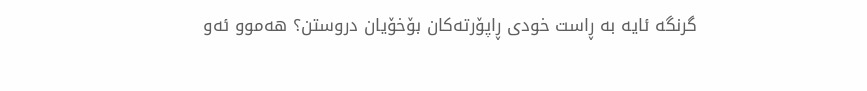گرنگە ئایە بە ڕاست خودی ڕاپۆرتەکان بۆخۆیان دروستن؟ ھەموو ئەو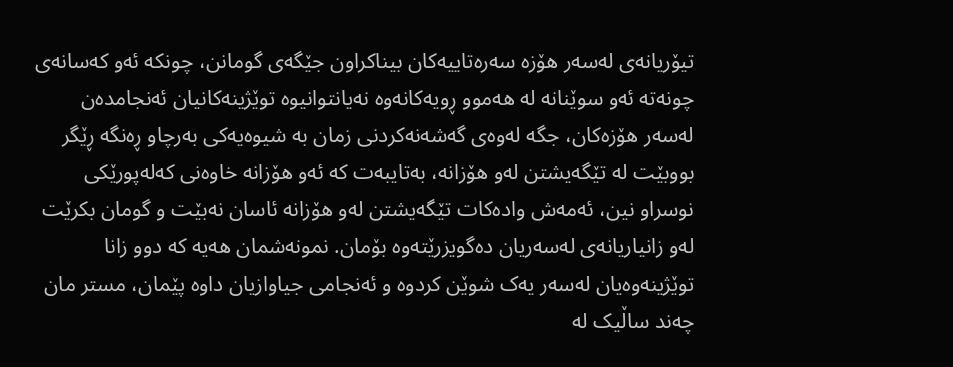تیۆریانەی لەسەر ھۆزە سەرەتاییەکان بیناکراون جێگەی گومانن، چونکە ئەو کەسانەی چونەتە ئەو سوێنانە لە ھەموو ڕویەکانەوە نەیانتوانیوە توێژینەکانیان ئەنجامدەن لەسەر ھۆزەکان، جگە لەوەی گەشەنەکردنی زمان بە شیوەیەکی بەرچاو ڕەنگە ڕێگر بووبێت لە تێگەیشتن لەو ھۆزانە، بەتایبەت کە ئەو ھۆزانە خاوەنی کەلەپورێکی نوسراو نین، ئەمەش وادەکات تێگەیشتن لەو ھۆزانە ئاسان نەبێت و گومان بکرێت لەو زانیاریانەی لەسەریان دەگویزرێتەوە بۆمان. نمونەشمان ھەیە کە دوو زانا توێژینەوەیان لەسەر یەک شوێن کردوە و ئەنجامی جیاوازیان داوە پێمان، مستر مان چەند ساڵیک لە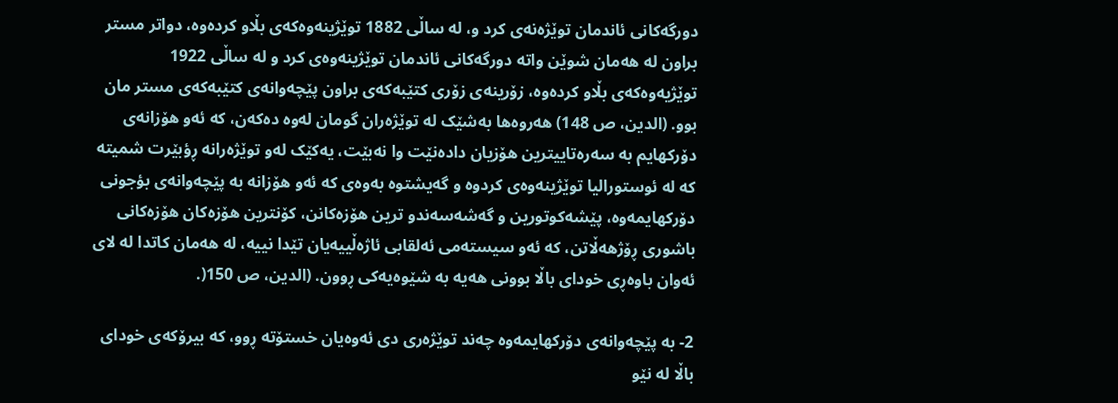دورگەکانی ئاندمان توێژەنەی کرد و، لە ساڵی 1882 توێژینەوەکەی بڵاو کردەوە، دواتر مستر براون لە ھەمان شوێن واتە دورگەکانی ئاندمان توێژینەوەی کرد و لە ساڵی 1922 توێژیەوەکەی بڵاو کردەوە، زۆرینەی زۆری کتێبەکەی براون پێچەوانەی کتێبەکەی مستر مان بوو. (الدین، ص 148) ھەروەھا بەشێک لە توێژەران گومان لەوە دەکەن، کە ئەو ھۆزانەی دۆرکھایم بە سەرەتاییترین ھۆزیان دادەنێت وا نەبێت، یەکێک لەو توێژەرانە ڕؤبێرت شمیتە کە لە ئوستورالیا توێژینەوەی کردوە و گەیشتوە بەوەی کە ئەو ھۆزانە بە پێچەوانەی بؤجونی دۆرکھایمەوە، پێشەکوتورین و گەشەسەندو ترین ھۆزەکانن، کۆنترین ھۆزەکان ھۆزەکانی باشوری ڕۆژھەڵاتن، کە ئەو سیستەمی ئەلقابی ئاژەڵییەیان تێدا نییە، لە ھەمان کاتدا لە لای ئەوان باوەڕی خودای باڵا بوونی ھەیە بە شێوەیەکی ڕوون. (الدین، ص 150(.

2- بە پێچەوانەی دۆرکھایمەوە چەند توێژەری دی ئەوەیان خستۆتە ڕوو، کە بیرۆکەی خودای باڵا لە نێو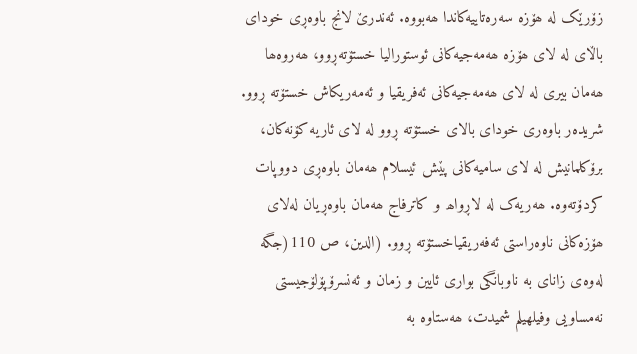زۆرێک لە ھۆزە سەرەتاییەکاندا ھەبووە. ئەندرێ لانج باوەڕی خودای باڵای لە لای ھۆزە ھەمەجیەکانی ئوستورالیا خستۆتەڕوو، ھەروەھا ھەمان بیری لە لای ھەمەجیەکانی ئەفریقیا و ئەمەریکاش خستۆتە ڕوو. شریدەر باوەری خودای بالای خستۆتە ڕوو لە لای ئاریە کۆنەکان، برۆکلمانیش لە لای سامیەکانی پێش ئیسلام ھەمان باوەڕی دووپات کردۆتەوە. ھەریەک لە لاڕواھ و کاترفاج ھەمان باوەڕیان لەلای ھۆزەکانی ناوەراستی ئەفەریقیاخستۆتە ڕوو. (الدین، ص 110(جگە لەوەی زانای بە ناوبانگی بواری ئایین و زمان و ئەنسرۆپۆلۆجیستی نەمساویی وفیلھیلم شمیدت، ھەستاوە بە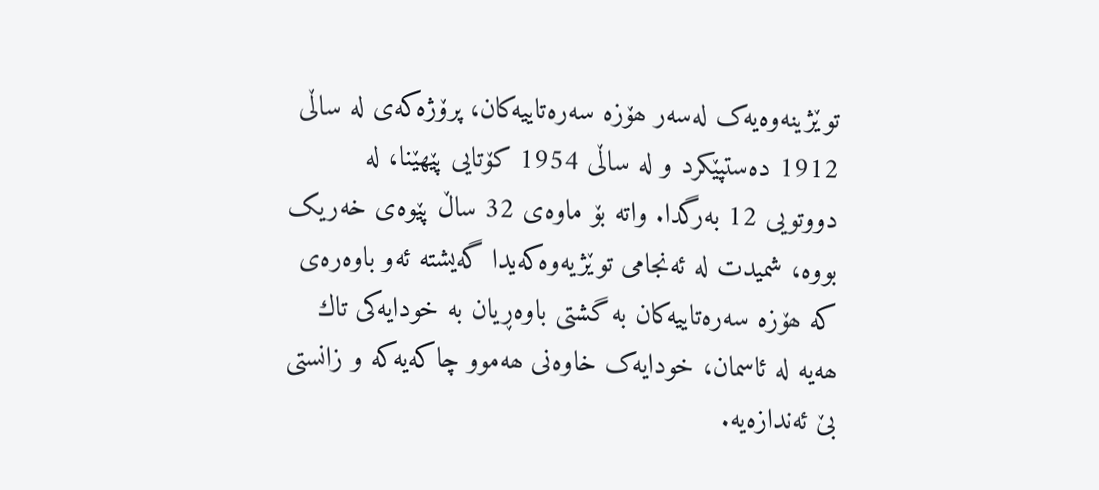توێژینەوەیەک لەسەر ھۆزە سەرەتاییەکان، پرۆژەکەی لە ساڵی 1912 دەستپێکرد و لە ساڵی 1954 کۆتایی پێھێنا، لە دووتویی 12 بەرگدا. واتە بۆ ماوەی 32 ساڵ پێوەی خەریک بووە، شمیدت لە ئەنجامی توێژیەوەکەیدا گەیشتە ئەو باوەرەی کە ھۆزە سەرەتاییەکان بە گشتی باوەڕیان بە خودایەکی تاك ھەیە لە ئاسمان، خودایەک خاوەنی ھەموو چاکەیەکە و زانستی بێ ئەندازەیە.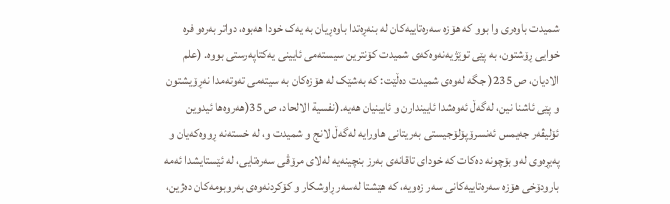شمیدت باوەری وا بوو کە ھۆزە سەرەتاییەکان لە بنەڕەتدا باوەڕیان بە یەک خودا ھەبوە، دواتر بەرەو فرە خوایی ڕۆشتون، بە پێی توێژیەنەوەکەی شمیدت کۆنترین سیستەمی ئایینی یەکتاپەرستی بووە. (علم الادیان، ص 235( جگە لەوەی شمیدت دەڵێت: کە بەشێک لە ھۆزەکان بە سیتەمی تەوتەمدا نەڕۆیشتون و پێی ئاشنا نین، لەگەڵ ئەوەشدا ئاییندارن و ئایینیان ھەیە.(نفسیة الالحاد، ص 35(ھەروەھا ئیدوین ئۆلیڤەر جەیمس ئەنسرۆپۆلۆجیستی بەریتانی ھاورایە لەگەڵ لانج و شمیدت و، لە خستەنە ڕووەکەیان و پەیڕەوی لەو بۆچونە دەکات کە خودای تاقانەی بەرز بنچینەیە لەلای مرۆڤی سەرەتایی، لە ئێستایشدا ئەمە بارودۆخی ھۆزە سەرەتاییەکانی سەر زەویە، کە ھێشتا لەسەر ڕاوشکار و کۆکردنەوەی بەروبومەکان دەژین،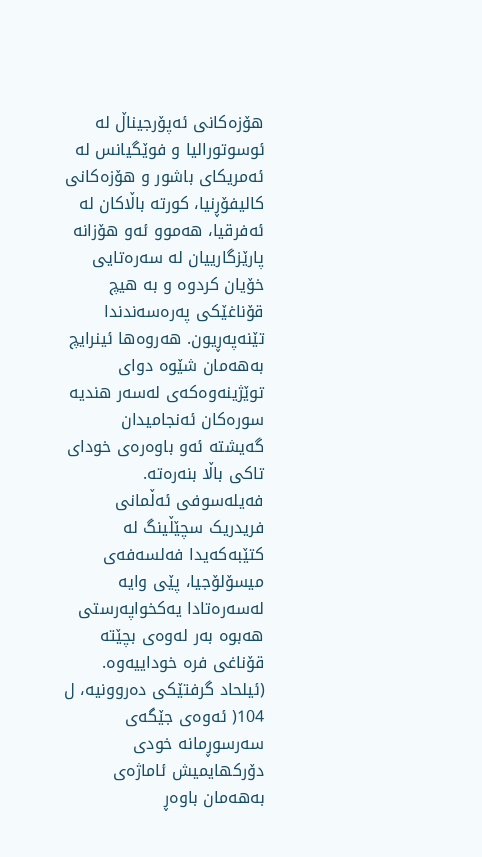ھۆزەکانی ئەپۆرجیناڵ لە ئوسوتورالیا و فوێگیانس لە ئەمریکای باشور و ھۆزەکانی کالیفۆڕنیا، کورتە باڵاکان لە ئەفرقیا، ھەموو ئەو ھۆزانە پارێزگارییان لە سەرەتایی خۆیان کردوە و بە ھیچ قۆناغێکی پەرەسەندندا تێنەپەڕیون. ھەروەھا ئینرایچ بەھەمان شێوە دوای توێژینەوەکەی لەسەر ھندیە سورەکان ئەنجامیدان گەیشتە ئەو باوەرەی خودای تاکی باڵا بنەرەتە. فەیلەسوفی ئەڵمانی فریدریک سچێڵینگ لە کتێبەکەیدا فەلسەفەی میسۆلۆجیا، پێی وایە لەسەرەتادا یەکخواپەرستی ھەبوە بەر لەوەی بچێتە قۆناغی فرە خوداییەوە. (ئیلحاد گرفتێکی دەروونیە، ل 104( ئەوەی جێگەی سەرسوڕمانە خودی دۆرکھایمیش ئاماژەی بەھەمان باوەڕ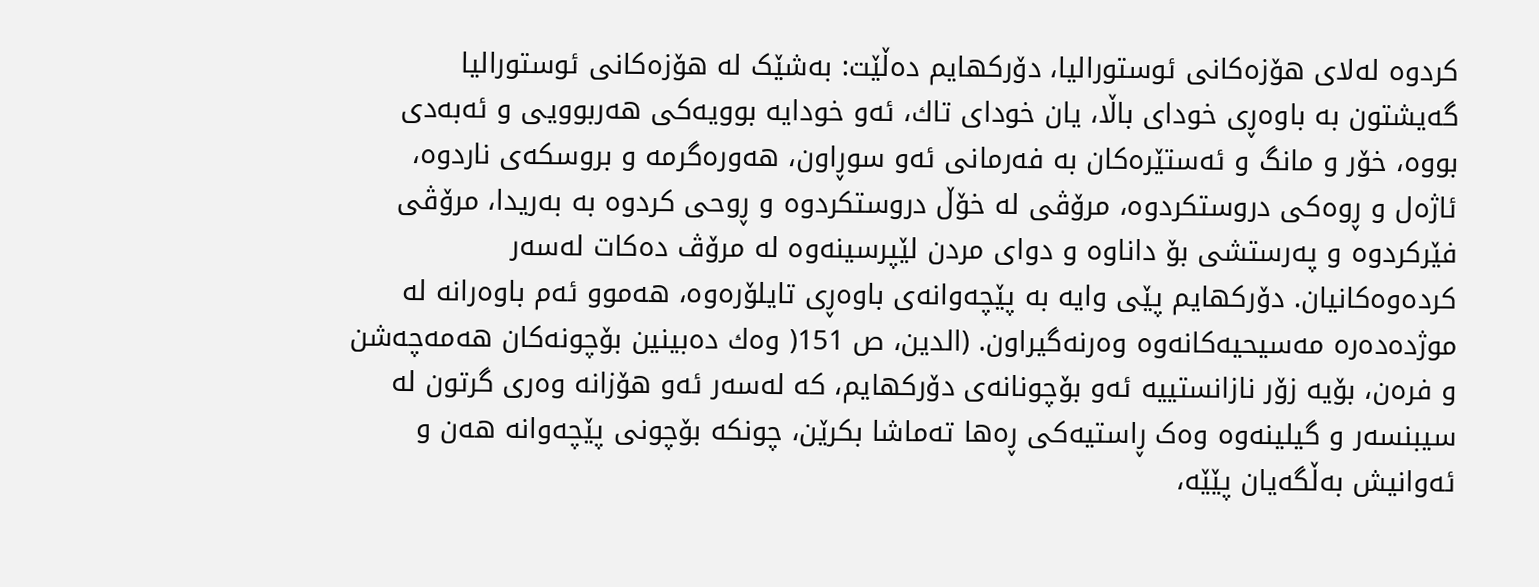کردوە لەلای ھۆزەکانی ئوستورالیا، دۆرکھایم دەڵێت: بەشێک لە ھۆزەکانی ئوستورالیا گەیشتون بە باوەڕی خودای باڵا، یان خودای تاك، ئەو خودایە بوویەکی ھەربوویی و ئەبەدی بووە، خۆر و مانگ و ئەستێرەکان بە فەرمانی ئەو سوڕاون، ھەورەگرمە و بروسکەی ناردوە، ئاژەل و ڕوەکی دروستکردوە، مرۆڤی لە خۆڵ دروستکردوە و ڕوحی کردوە بە بەریدا، مرۆڤی فێرکردوە و پەرستشی بۆ داناوە و دوای مردن لێپرسینەوە لە مرۆڤ دەکات لەسەر کردەوەکانیان. دۆرکھایم پێی وایە بە پێچەوانەی باوەڕی تایلۆرەوە، ھەموو ئەم باوەرانە لە موژدەدەرە مەسیحیەکانەوە وەرنەگیراون. (الدین، ص 151( وەك دەبینین بۆچونەکان ھەمەچەشن و فرەن، بۆیە زۆر نازانستییە ئەو بۆچونانەی دۆرکھایم، کە لەسەر ئەو ھۆزانە وەری گرتون لە سیبنسەر و گیلینەوە وەک ڕاستیەکی ڕەھا تەماشا بکرێن، چونکە بۆچونی پێچەوانە ھەن و ئەوانیش بەڵگەیان پێێە،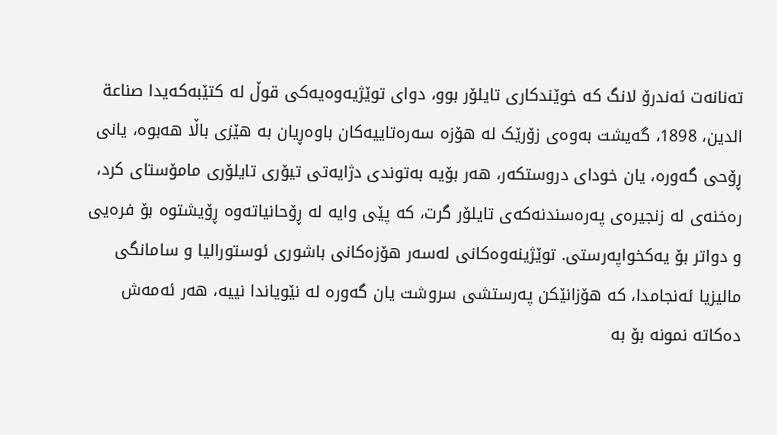تەنانەت ئەندرۆ لانگ کە خوێندکاری تایلۆر بوو، دوای توێژیەوەیەکی قوڵ لە کتێبەکەیدا صناعة الدین، 1898، گەیشت بەوەی زۆرێک لە ھۆزە سەرەتاییەکان باوەڕیان بە ھێزی باڵا ھەبوە، یانی ڕۆحی گەورە، یان خودای دروستکەر، ھەر بۆیە بەتوندی دژایەتی تیۆری تایلۆری مامۆستای کرد، رەخنەی لە زنجیرەی پەرەسندنەکەی تایلۆر گرت، کە پێی وایە لە ڕۆحانیاتەوە ڕۆیشتوە بۆ فرەیی و دواتر بۆ یەکخواپەرستی. توێژینەوەکانی لەسەر ھۆزەکانی باشوری ئوستورالیا و سامانگی مالیزیا ئەنجامدا، کە ھۆزانێکن پەرستشی سروشت یان گەورە لە نێویاندا نییە، ھەر ئەمەش دەکاتە نمونە بۆ بە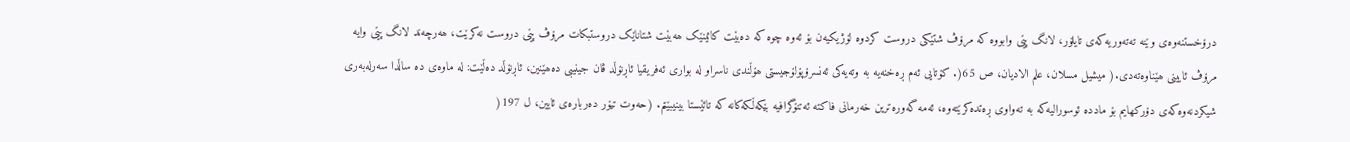درۆخستنەوەی وێنە تەتەوریەکەی تایلۆر، لانگ پێی وابووە کە مرۆڤ شتێکی دروست کردوە لۆژیکیەن بۆ ئەوە چوە کە دەبێت کائینێک ھەبێت شتاناێک دروستبکات مرۆڤ پێی دروست نەکرێت، ھەرچەند لانگ پێی وایە مرۆڤ ئایینی ھێناوەتەدی.( میشیل مسلان، علم الادیان، ص 65(. کۆتایی ئەم ڕەخنەیە بە وتەیەکی ئەنسرۆپۆلۆجیستی ھۆڵندی ناسراو لە بواری ئەفریقیا ئاڕنۆڵد ڤان جینیبی دەھێنین، ئاڕنۆڵد دەڵێت: لە ماوەی دە ساڵدا سەرلەبەری شیکردنەوەکەی دۆرکھایم بۆ ماددە ئوسورالیەکە بە تەواوی ڕەتدەکرێتەوە، ئەمە گەورەترین خەرمانی فاکتە ئەتنۆگرافیە بێکەڵکەکانە کە تائێستا بینیبێتم. (حەوت تیۆر دەربارەی ئایین، ل 197(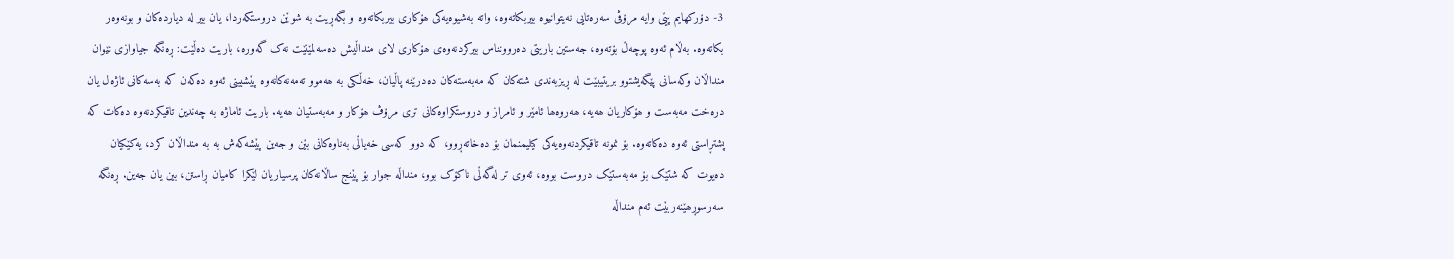3- دۆرکھایم پێی وایە مرۆڤی سەرەتایی نەیتوانیوە بیربکاتەوە، واتە بەشیوەیەکی ھۆکاری بیربکاتەوە و بگەڕیت بە شوێن دروستکەردا، یان بیر لە دیاردەکان و بونەوەر بکاتەوە. بەڵام ئەوە پوچەڵ بۆتەوە، جەستین باریتی دەروونناس بیرکردنەوەی ھۆکاری لای منداڵیش دەسەلمێنێت نەک گەورە، باریت دەڵێت: ڕەنگە جیاوازی نێوان منداڵان وکەسانی پێگەیشتوو بریتیبێت لە ڕیزبەندی شتەکان کە مەبەستەکان دەدرێنە پاڵیان، خەڵکی بە ھەموو تەمەنەکانەوە پێشبینی ئەوە دەکەن کە بەسەکانی ئاژەل یان درەخت مەبەست و ھۆکاریان ھەیە، ھەروەھا ئامێر و ئامراز و دروستکراوەکانی تری مرۆڤ ھۆکار و مەبەستیان ھەیە. باریت ئاماژە بە چەندین تاقیکردنەوە دەکات کە پشتڕاستی ئەوە دەکاتەوە. بۆ نمونە تاقیکردنەوەیەکی کیلیمنمان بۆ دەخاتەڕوو، کە دوو کەسی خەیاڵی بەناوەکانی بێن و جەین پێشەکەش بە بە منداڵان کرد، یەکێکیان دەیوت کە شتێک بۆ مەبەستێک دروست بووە، ئەوی تر لەگەڵی ناکۆک بوو، منداڵە جوار بۆ پێنج ساڵانەکان پرسیاریان لێکرا کامیان ڕاستن، بین یان جەین. ڕەنگە سەرسوڕھێنەربێت ئەم منداڵە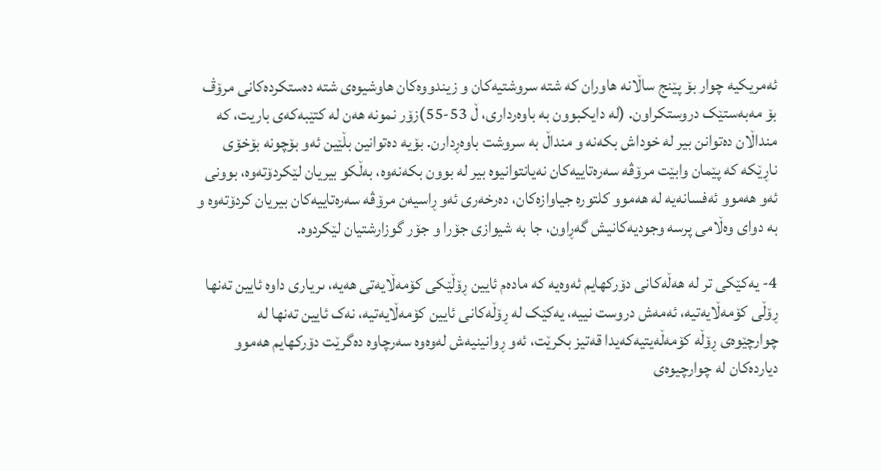ئەمریکیە چوار بۆ پێنج ساڵانە ھاوران کە شتە سروشتیەکان و زیندووەکان ھاوشیوەی شتە دەستکردەکانی مرۆڤ بۆ مەبەستێک دروستکراون. (لە دایكبوون بە باوەرداری، ڵ 53-55)زۆر نمونە ھەن لە کتێبەکەی باریت، کە منداڵان دەتوانن بیر لە خوداش بکەنە و منداڵ بە سروشت باوەڕدارن. بۆیە دەتوانین بڵێین ئەو بۆچونە بۆخۆی ناڕێکە کە پێمان وابێت مرۆڤە سەرەتاییەکان نەیانتوانیوە بیر لە بوون بکەنەوە، بەڵکو بیریان لێکردۆتەوە، بوونی ئەو ھەموو ئەفسانەیە لە ھەموو کلتورە جیاوازەکان، دەرخەری ئەو ڕاسیەن مرۆڤە سەرەتاییەکان بیریان کردۆتەوە و بە دوای وەڵامی پرسە وجودیەکانیش گەڕاون، جا بە شیوازی جۆرا و جۆر گوزارشتیان لێکردوە.

4- یەکێکی تر لە ھەڵەکانی دۆرکھایم ئەوەیە کە مادەم ئایین ڕۆڵێکی کۆمەڵایەتی ھەیە، ىریاری داوە ئایین تەنھا ڕۆڵی کۆمەڵایەتیە، ئەمەش دروست نییە، یەکێک لە ڕۆڵەکانی ئایین کۆمەڵایەتیە، نەک ئایین تەنھا لە چوارچێوەی ڕۆڵە کۆمەڵەیتیەکەیدا قەتیز بکرێت، ئەو ڕوانینیەش لەوەوە سەرچاوە دەگرێت دۆرکھایم ھەموو دیاردەکان لە چوارچیوەی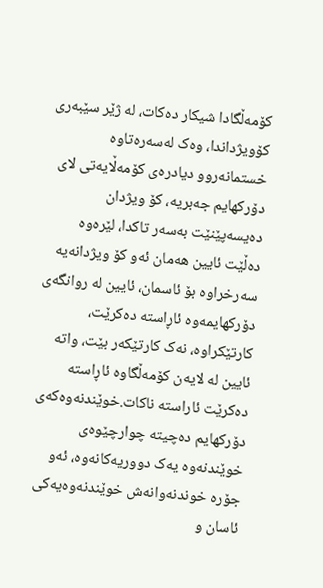کۆمەڵگادا شیکار دەکات، لە ژێر سێبەری کۆویژداندا، وەک لەسەرەتاوە خستمانەروو دیادرەی کۆمەڵایەتی لای دۆرکھایم جەبریە، کۆ ویژدان دەیسەپێنێت بەسەر تاکدا، لێرەوە دەڵێت ئایین ھەمان ئەو کۆ ویژدانەیە سەرخراوە بۆ ئاسمان، ئایین لە روانگەی دۆرکھایمەوە ئاڕاستە دەکرێت، کارتێکراوە، نەک کارتێکەر بێت، واتە ئایین لە لایەن کۆمەڵگاوە ئاڕاستە دەکرێت ئاراستە ناکات.خوێندنەوەکەی دۆرکھایم دەچیتە چوارچێوەی خوێندنەوە یەک دووریەکانەوە، ئەو جۆرە خوندنەوانەش خوێندنەوەیەکی ئاسان و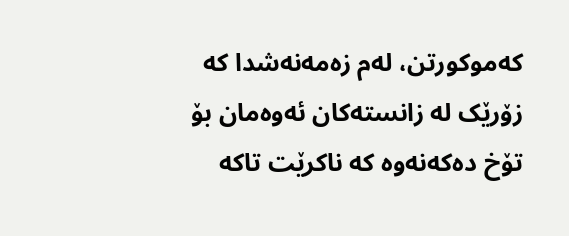کەموکورتن، لەم زەمەنەشدا کە زۆرێک لە زانستەکان ئەوەمان بۆ تۆخ دەکەنەوە کە ناکرێت تاکە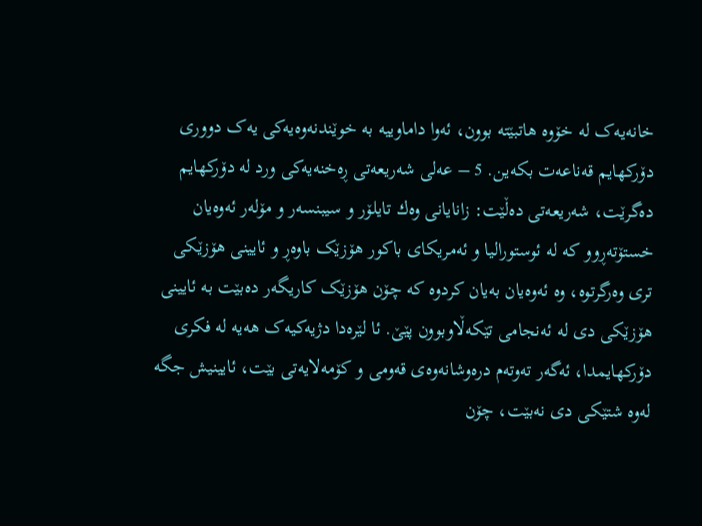خانەیەک لە خۆوە ھاتبێتە بوون، ئەوا داماوییە بە خوێندنەوەیەکی یەک دووری دۆرکھایم قەناعەت بکەین. 5 – عەلی شەریعەتی ڕەخنەیەکی ورد لە دۆرکھایم دەگرێت، شەریعەتی دەڵێت: زانایانی وەك تایلۆر و سیبنسەر و مۆلەر ئەوەیان خستۆتەڕوو کە لە ئوستورالیا و ئەمریکای باکور ھۆزێک باوەڕ و ئایینی ھۆزێکی تری وەرگرتوە، وە ئەوەیان بەیان کردوە کە چۆن ھۆزێک کاریگەر دەبێت بە ئایینی ھۆزێکی دی لە ئەنجامی تێکەڵاوبوون پێێ. ئا لێرەدا دژیەکیەک ھەیە لە فکری دۆرکھایمدا، ئەگەر تەوتەم درەوشانەوەی قەومی و کۆمەلایەتی بێت، ئایینیش جگە لەوە شتێکی دی نەبێت، چۆن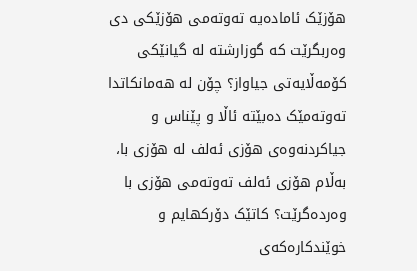ھۆزێک ئامادەیە تەوتەمی ھۆزێکی دی وەربگرێت کە گوزارشتە لە گیانێکی کۆمەڵایەتی جیاواز؟ چۆن لە ھەمانکاتدا تەوتەمێک دەبێتە ئاڵا و پێناس و جیاکردنەوەی ھۆزی ئەلف لە ھۆزی با، بەڵام ھۆزی ئەلف تەوتەمی ھۆزی با وەردەگرێت؟ کاتێک دۆرکھایم و خوێندکارەکەی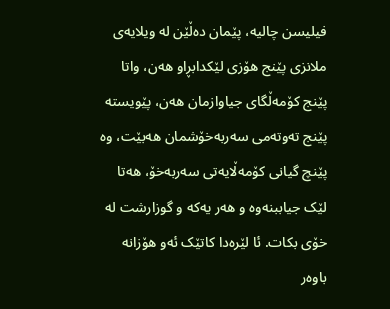فیلیسن چالیە، پێمان دەڵێن لە ویلایەی ملانزی پێنج ھۆزی لێکدابڕاو ھەن، واتا پێنج کۆمەڵگای جیاوازمان ھەن، پێویستە پێنج تەوتەمی سەربەخۆشمان ھەبێت، وە پێنچ گیانی کۆمەڵایەتی سەربەخۆ، ھەتا لێک جیاببنەوە و ھەر یەکە و گوزارشت لە خۆی بکات. ئا لێرەدا کاتێک ئەو ھۆزانە باوەر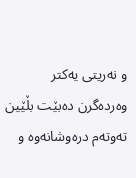و نەریتی یەکتر وەردەگرن دەبێت بڵێین تەوتەم درەوشانەوە و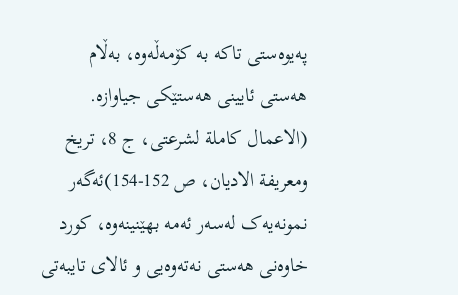پەیوەستی تاکە بە کۆمەڵەوە، بەڵام ھەستی ئایینی ھەستێکی جیاوازە. (الاعمال کاملة لشرعتی، ج 8، تریخ ومعریفة الادیان، ص 152-154)ئەگەر نمونەیەک لەسەر ئەمە بھێنینەوە، کورد خاوەنی ھەستی نەتەوەیی و ئالای تایبەتی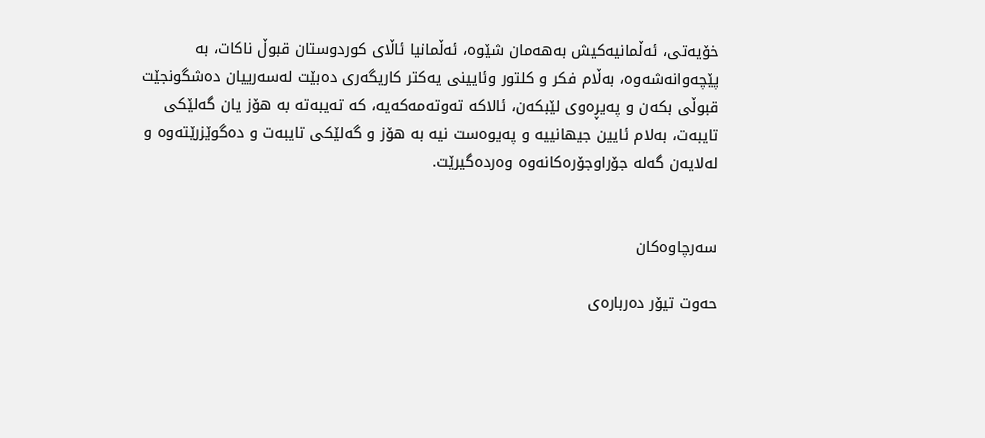خۆیەتی، ئەڵمانیەکیش بەھەمان شێوە، ئەڵمانیا ئاڵای کوردوستان قبوڵ ناکات، بە پێچەوانەشەوە، بەڵام فکر و کلتور وئایینی یەکتر کاریگەری دەبێت لەسەرییان دەشگونجێت قبوڵی بکەن و پەیڕەوی لێبکەن، ئالاکە تەوتەمەکەیە، کە تەیبەتە بە ھۆز یان گەلێکی تایبەت، بەلام ئایین جیھانییە و پەیوەست نیە بە ھۆز و گەلێکی تایبەت و دەگوێزرێتەوە و لەلایەن گەلە جۆراوجۆرەکانەوە وەردەگیرێت.


سەرچاوەکان

حەوت تیۆر دەربارەی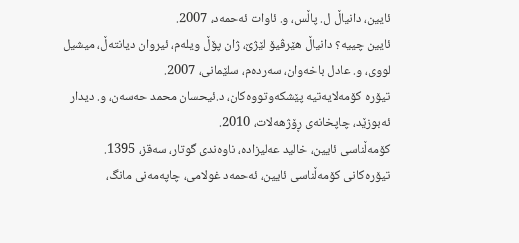ئایین، دانیاڵ ل. پاڵس، و. ئاوات ئەحمەد، 2007.
ئایین چییە؟ دانیاڵ ھێرڤیۆ لێژێ، ژان پۆڵ ویلەم، ئیروان دیانتەڵ، میشیل لووی، و. عادل باخەوان، سەردەم، سلێمانی، 2007.
تیۆرە کۆمەلایەتیە پێشکەوتووەکان، د.ئیحسان محمد حەسەن، و. دیدار ئەبوزێد، چاپخانەی ڕۆژھەلات، 2010.
کۆمەڵناسی ئایین، خالید عەلیزادە، ناوەندی گوتار، سەقز، 1395.
تیۆرەکانی کۆمەڵناسی ئایین، ئەحمەد غولامی، چاپەمەنی مانگ،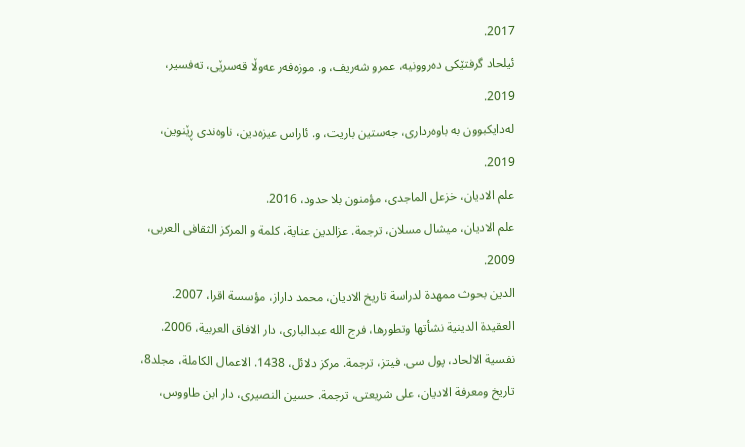2017.
ئیلحاد گرفتێکی دەروونیە، عمرو شەریف، و. موزەفەر عەوڵا قەسرێی، تەفسیر، 2019.
لەدایکبوون بە باوەرداری، جەستین باریت، و. ئاراس عیزەدین، ناوەندی ڕێنوین، 2019.
علم الادیان، خزعل الماجدی، مؤمنون بلا حدود، 2016.
علم الادیان، میشال مسلان، ترجمة. عزالدین عنایة، کلمة و المرکز الثقافی العربی، 2009.
الدین بحوث ممھدة لدراسة تاریخ الادیان، محمد داراز، مؤسسة اقرا، 2007.
العقیدة الدینیة نشأتھا وتطورھا، فرج اللە عبدالباری، دار الافاق العربیة، 2006.
نفسیة الالحاد، پول سی. فیتز، ترجمة. مرکز دلائل، 1438. الاعمال الکاملة، مجلد8، تاریخ ومعرفة الادیان، علی شریعتی، ترجمة. حسین النصیری، دار ابن طاووس،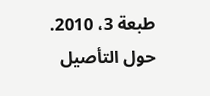طبعة 3، 2010.
حول التأصیل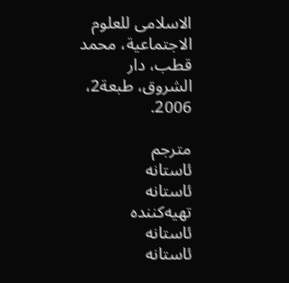الاسلامی للعلوم الاجتماعیة، محمد قطب، دار الشروق، طبعة2، 2006.

مترجم
ئاستانە
ئاستانە
تهیه‌کننده
ئاستانە
ئاستانە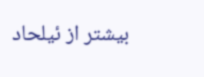بیشتر از ئیلحاد